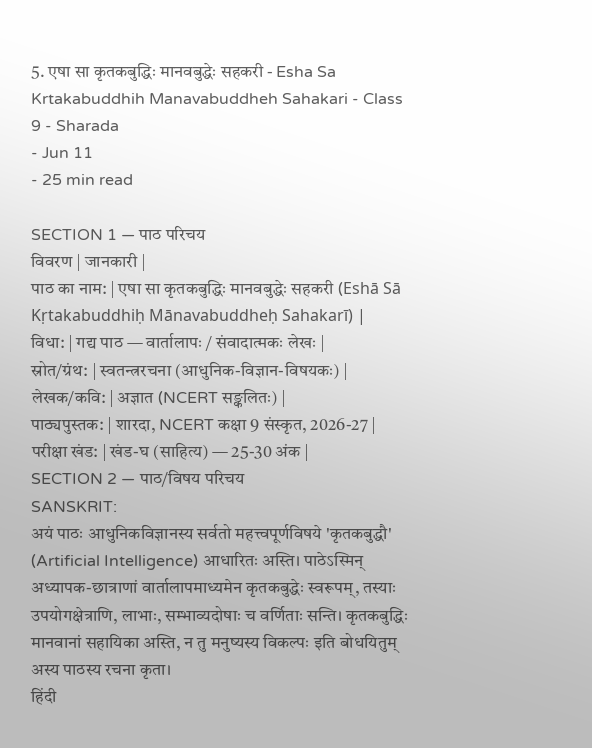5. एषा सा कृतकबुद्धिः मानवबुद्धेः सहकरी - Esha Sa Krtakabuddhih Manavabuddheh Sahakari - Class 9 - Sharada
- Jun 11
- 25 min read

SECTION 1 — पाठ परिचय
विवरण | जानकारी |
पाठ का नाम: | एषा सा कृतकबुद्धिः मानवबुद्धेः सहकरी (Eshā Sā Kṛtakabuddhiḥ Mānavabuddheḥ Sahakarī) |
विधा: | गद्य पाठ — वार्तालापः / संवादात्मकः लेखः |
स्रोत/ग्रंथ: | स्वतन्त्ररचना (आधुनिक-विज्ञान-विषयकः) |
लेखक/कवि: | अज्ञात (NCERT सङ्कलितः) |
पाठ्यपुस्तक: | शारदा, NCERT कक्षा 9 संस्कृत, 2026-27 |
परीक्षा खंड: | खंड-घ (साहित्य) — 25-30 अंक |
SECTION 2 — पाठ/विषय परिचय
SANSKRIT:
अयं पाठः आधुनिकविज्ञानस्य सर्वतो महत्त्वपूर्णविषये 'कृतकबुद्धौ' (Artificial Intelligence) आधारितः अस्ति। पाठेऽस्मिन् अध्यापक-छात्राणां वार्तालापमाध्यमेन कृतकबुद्धेः स्वरूपम्, तस्याः उपयोगक्षेत्राणि, लाभाः, सम्भाव्यदोषाः च वर्णिताः सन्ति। कृतकबुद्धिः मानवानां सहायिका अस्ति, न तु मनुष्यस्य विकल्पः इति बोधयितुम् अस्य पाठस्य रचना कृता।
हिंदी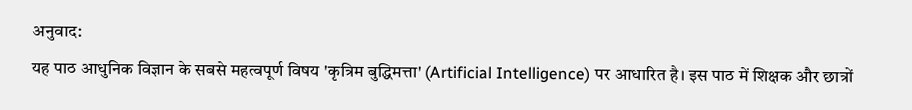अनुवाद:
यह पाठ आधुनिक विज्ञान के सबसे महत्वपूर्ण विषय 'कृत्रिम बुद्धिमत्ता' (Artificial Intelligence) पर आधारित है। इस पाठ में शिक्षक और छात्रों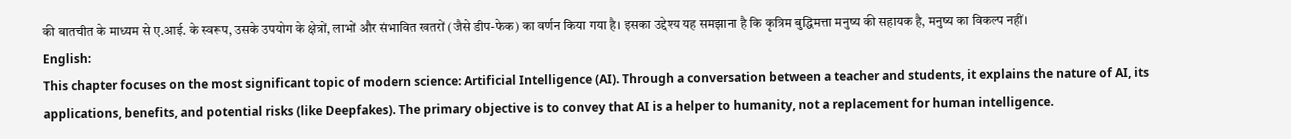की बातचीत के माध्यम से ए.आई. के स्वरूप, उसके उपयोग के क्षेत्रों, लाभों और संभावित खतरों (जैसे डीप-फेक) का वर्णन किया गया है। इसका उद्देश्य यह समझाना है कि कृत्रिम बुद्धिमत्ता मनुष्य की सहायक है, मनुष्य का विकल्प नहीं।
English:
This chapter focuses on the most significant topic of modern science: Artificial Intelligence (AI). Through a conversation between a teacher and students, it explains the nature of AI, its applications, benefits, and potential risks (like Deepfakes). The primary objective is to convey that AI is a helper to humanity, not a replacement for human intelligence.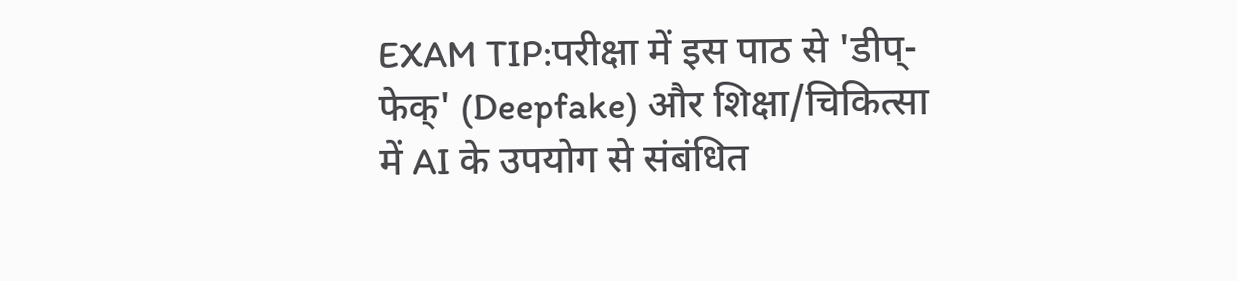EXAM TIP:परीक्षा में इस पाठ से 'डीप्-फेक्' (Deepfake) और शिक्षा/चिकित्सा में AI के उपयोग से संबंधित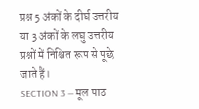प्रश्न 5 अंकों के दीर्घ उत्तरीय या 3 अंकों के लघु उत्तरीय प्रश्नों में निश्चित रूप से पूछे जाते हैं।
SECTION 3 — मूल पाठ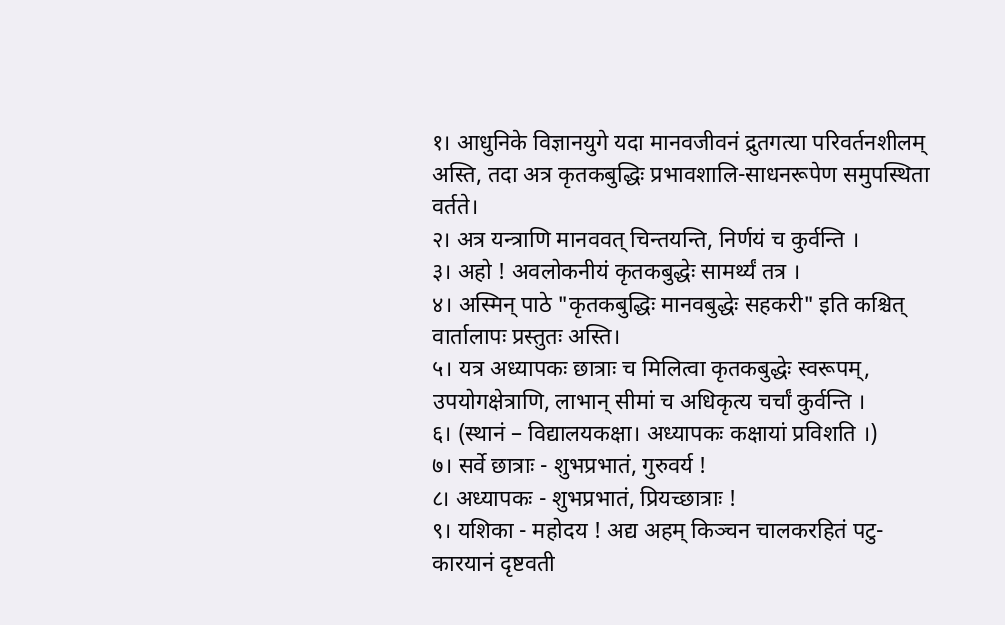१। आधुनिके विज्ञानयुगे यदा मानवजीवनं द्रुतगत्या परिवर्तनशीलम् अस्ति, तदा अत्र कृतकबुद्धिः प्रभावशालि-साधनरूपेण समुपस्थिता वर्तते।
२। अत्र यन्त्राणि मानववत् चिन्तयन्ति, निर्णयं च कुर्वन्ति ।
३। अहो ! अवलोकनीयं कृतकबुद्धेः सामर्थ्यं तत्र ।
४। अस्मिन् पाठे "कृतकबुद्धिः मानवबुद्धेः सहकरी" इति कश्चित् वार्तालापः प्रस्तुतः अस्ति।
५। यत्र अध्यापकः छात्राः च मिलित्वा कृतकबुद्धेः स्वरूपम्, उपयोगक्षेत्राणि, लाभान् सीमां च अधिकृत्य चर्चां कुर्वन्ति ।
६। (स्थानं – विद्यालयकक्षा। अध्यापकः कक्षायां प्रविशति ।)
७। सर्वे छात्राः - शुभप्रभातं, गुरुवर्य !
८। अध्यापकः - शुभप्रभातं, प्रियच्छात्राः !
९। यशिका - महोदय ! अद्य अहम् किञ्चन चालकरहितं पटु-कारयानं दृष्टवती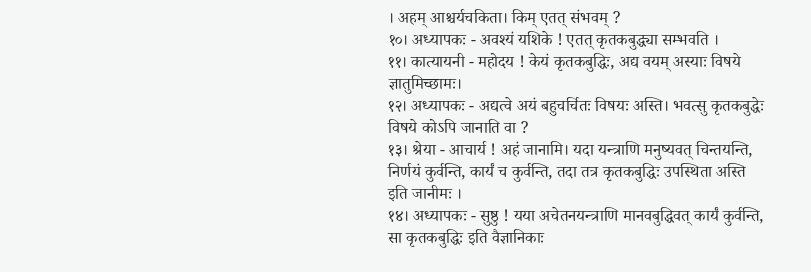। अहम् आश्चर्यचकिता। किम् एतत् संभवम् ?
१०। अध्यापकः - अवश्यं यशिके ! एतत् कृतकबुद्ध्या सम्भवति ।
११। कात्यायनी - महोदय ! केयं कृतकबुद्धिः, अद्य वयम् अस्याः विषये ज्ञातुमिच्छामः।
१२। अध्यापकः - अद्यत्वे अयं बहुचर्चितः विषयः अस्ति। भवत्सु कृतकबुद्धेः विषये कोऽपि जानाति वा ?
१३। श्रेया - आचार्य ! अहं जानामि। यदा यन्त्राणि मनुष्यवत् चिन्तयन्ति, निर्णयं कुर्वन्ति, कार्यं च कुर्वन्ति, तदा तत्र कृतकबुद्धिः उपस्थिता अस्ति इति जानीमः ।
१४। अध्यापकः - सुष्ठु ! यया अचेतनयन्त्राणि मानवबुद्धिवत् कार्यं कुर्वन्ति, सा कृतकबुद्धिः इति वैज्ञानिकाः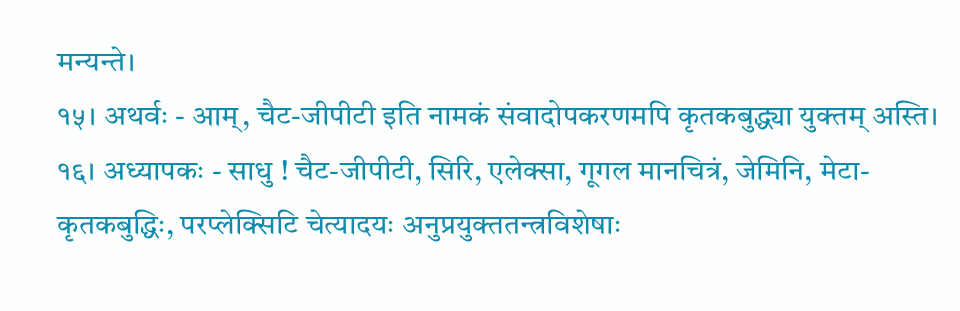मन्यन्ते।
१५। अथर्वः - आम्, चैट-जीपीटी इति नामकं संवादोपकरणमपि कृतकबुद्ध्या युक्तम् अस्ति।
१६। अध्यापकः - साधु ! चैट-जीपीटी, सिरि, एलेक्सा, गूगल मानचित्रं, जेमिनि, मेटा-कृतकबुद्धिः, परप्लेक्सिटि चेत्यादयः अनुप्रयुक्ततन्त्रविशेषाः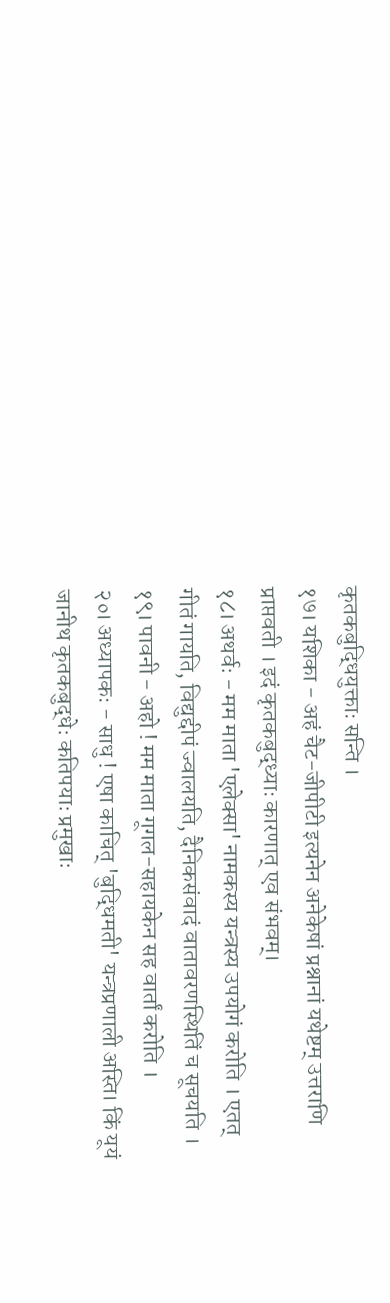कृतकबुद्धियुक्ताः सन्ति ।
१७। यशिका - अहं चैट-जीपीटी इत्यनेन अनेकेषां प्रश्नानां यथेष्टम् उत्तराणि प्राप्तवती । इदं कृतकबुद्ध्याः कारणात् एव संभवम्।
१८। अथर्वः - मम माता 'एलेक्सा' नामकस्य यन्त्रस्य उपयोगं करोति । एतत् गीतं गायति, विद्युद्दीपं ज्वालयति, दैनिकसंवादं वातावरणस्थितिं च सूचयति ।
१९। पावनी - अहो ! मम माता गूगल-सहायकेन सह वार्तां करोति ।
२०। अध्यापकः - साधु ! एषा काचित् 'बुद्धिमती' यन्त्रप्रणाली अस्ति। किं यूयं जानीथ कृतकबुद्धेः कतिपयाः प्रमुखाः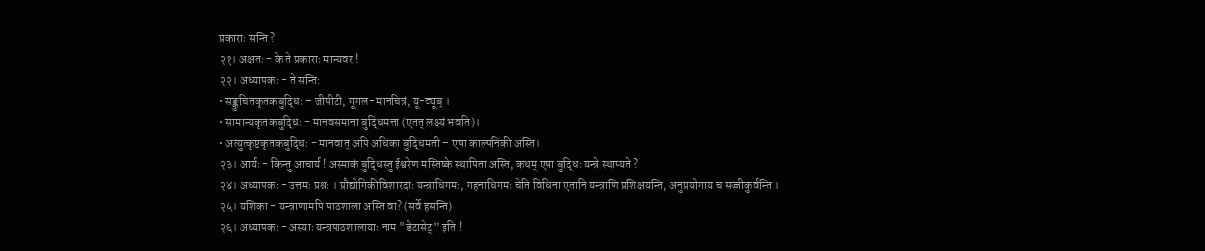प्रकाराः सन्ति ?
२१। अक्षतः - के ते प्रकाराः मान्यवर !
२२। अध्यापकः - ते सन्ति:
• सङ्कुचितकृतकबुद्धिः – जीपीटी, गूगल-मानचित्रं, यू-ट्यूब् ।
• सामान्यकृतकबुद्धिः - मानवसमाना बुद्धिमत्ता (एतत् लक्ष्यं भवति)।
• अत्युत्कृष्टकृतकबुद्धिः - मानवात् अपि अधिका बुद्धिमती – एषा काल्पनिकी अस्ति।
२३। आर्यः - किन्तु आचार्य ! अस्माकं बुद्धिस्तु ईश्वरेण मस्तिष्के स्थापिता अस्ति, कथम् एषा बुद्धिः यन्त्रे स्थाप्यते ?
२४। अध्यापकः - उत्तमः प्रश्नः । प्रौद्योगिकीविशारदाः यन्त्राधिगमः, गहनाधिगमः चेति विधिना एतानि यन्त्राणि प्रशिक्षयन्ति, अनुप्रयोगाय च सज्जीकुर्वन्ति ।
२५। यशिका - यन्त्राणामपि पाठशाला अस्ति वा? (सर्वे हसन्ति)
२६। अध्यापकः - अस्याः यन्त्रपाठशालायाः नाम "डेटासेट्” इति !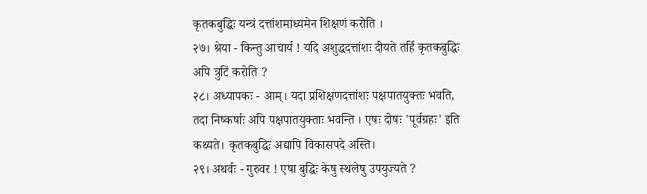कृतकबुद्धिः यन्त्रं दत्तांशमाध्यमेन शिक्षणं करोति ।
२७। श्रेया - किन्तु आचार्य ! यदि अशुद्धदत्तांशः दीयते तर्हि कृतकबुद्धिः अपि त्रुटिं करोति ?
२८। अध्यापकः - आम्। यदा प्रशिक्षणदत्तांशः पक्षपातयुक्तः भवति, तदा निष्कर्षाः अपि पक्षपातयुक्ताः भवन्ति । एषः दोषः 'पूर्वग्रहः' इति कथ्यते। कृतकबुद्धिः अद्यापि विकासपदे अस्ति।
२९। अथर्वः - गुरुवर ! एषा बुद्धिः केषु स्थलेषु उपयुज्यते ?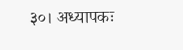३०। अध्यापकः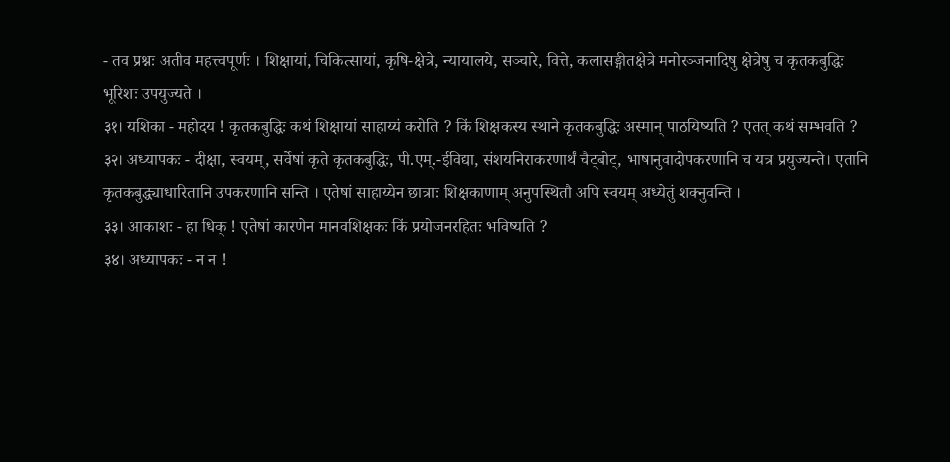- तव प्रश्नः अतीव महत्त्वपूर्णः । शिक्षायां, चिकित्सायां, कृषि-क्षेत्रे, न्यायालये, सञ्चारे, वित्ते, कलासङ्गीतक्षेत्रे मनोरञ्जनादिषु क्षेत्रेषु च कृतकबुद्धिः भूरिशः उपयुज्यते ।
३१। यशिका - महोदय ! कृतकबुद्धिः कथं शिक्षायां साहाय्यं करोति ? किं शिक्षकस्य स्थाने कृतकबुद्धिः अस्मान् पाठयिष्यति ? एतत् कथं सम्भवति ?
३२। अध्यापकः - दीक्षा, स्वयम्, सर्वेषां कृते कृतकबुद्धिः, पी.एम्.-ईविद्या, संशयनिराकरणार्थं चैट्बोट्, भाषानुवादोपकरणानि च यत्र प्रयुज्यन्ते। एतानि कृतकबुद्ध्याधारितानि उपकरणानि सन्ति । एतेषां साहाय्येन छात्राः शिक्षकाणाम् अनुपस्थितौ अपि स्वयम् अध्येतुं शक्नुवन्ति ।
३३। आकाशः - हा धिक् ! एतेषां कारणेन मानवशिक्षकः किं प्रयोजनरहितः भविष्यति ?
३४। अध्यापकः - न न !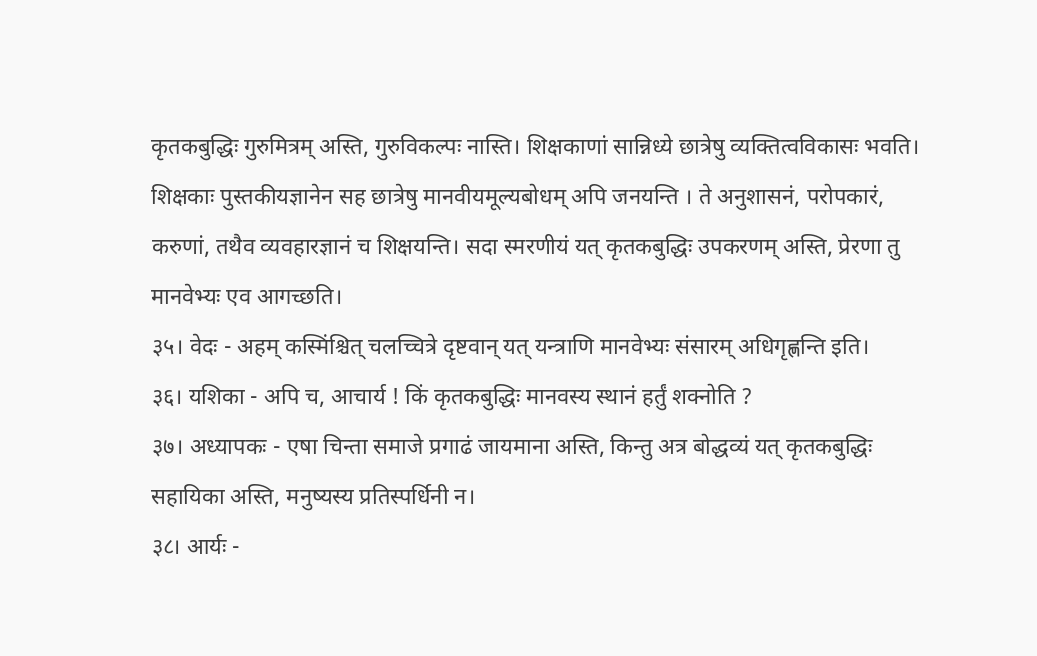कृतकबुद्धिः गुरुमित्रम् अस्ति, गुरुविकल्पः नास्ति। शिक्षकाणां सान्निध्ये छात्रेषु व्यक्तित्वविकासः भवति। शिक्षकाः पुस्तकीयज्ञानेन सह छात्रेषु मानवीयमूल्यबोधम् अपि जनयन्ति । ते अनुशासनं, परोपकारं, करुणां, तथैव व्यवहारज्ञानं च शिक्षयन्ति। सदा स्मरणीयं यत् कृतकबुद्धिः उपकरणम् अस्ति, प्रेरणा तु मानवेभ्यः एव आगच्छति।
३५। वेदः - अहम् कस्मिंश्चित् चलच्चित्रे दृष्टवान् यत् यन्त्राणि मानवेभ्यः संसारम् अधिगृह्णन्ति इति।
३६। यशिका - अपि च, आचार्य ! किं कृतकबुद्धिः मानवस्य स्थानं हर्तुं शक्नोति ?
३७। अध्यापकः - एषा चिन्ता समाजे प्रगाढं जायमाना अस्ति, किन्तु अत्र बोद्धव्यं यत् कृतकबुद्धिः सहायिका अस्ति, मनुष्यस्य प्रतिस्पर्धिनी न।
३८। आर्यः -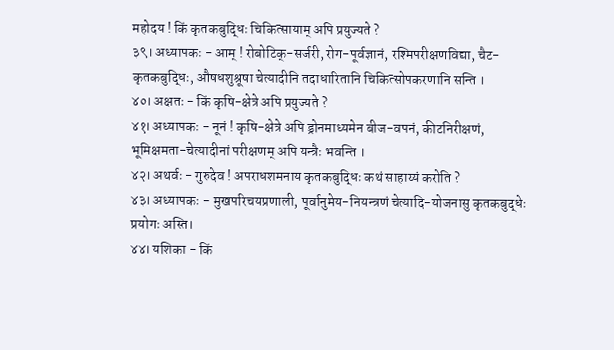महोदय ! किं कृतकबुद्धिः चिकित्सायाम् अपि प्रयुज्यते ?
३९। अध्यापकः - आम् ! रोबोटिक्-सर्जरी, रोग-पूर्वज्ञानं, रश्मिपरीक्षणविद्या, चैट-कृतकबुद्धिः, औषधशुश्रूषा चेत्यादीनि तदाधारितानि चिकित्सोपकरणानि सन्ति ।
४०। अक्षतः - किं कृषि-क्षेत्रे अपि प्रयुज्यते ?
४१। अध्यापकः - नूनं ! कृषि-क्षेत्रे अपि ड्रोनमाध्यमेन बीज-वपनं, कीटनिरीक्षणं, भूमिक्षमता-चेत्यादीनां परीक्षणम् अपि यन्त्रैः भवन्ति ।
४२। अथर्वः - गुरुदेव ! अपराधशमनाय कृतकबुद्धिः कथं साहाय्यं करोति ?
४३। अध्यापकः - मुखपरिचयप्रणाली, पूर्वानुमेय-नियन्त्रणं चेत्यादि-योजनासु कृतकबुद्धेः प्रयोगः अस्ति।
४४। यशिका - किं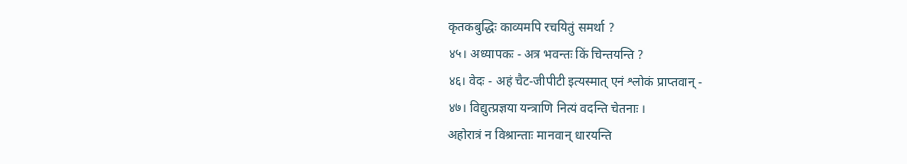कृतकबुद्धिः काव्यमपि रचयितुं समर्था ?
४५। अध्यापकः - अत्र भवन्तः किं चिन्तयन्ति ?
४६। वेदः - अहं चैट-जीपीटी इत्यस्मात् एनं श्लोकं प्राप्तवान् -
४७। विद्युत्प्रज्ञया यन्त्राणि नित्यं वदन्ति चेतनाः ।
अहोरात्रं न विश्रान्ताः मानवान् धारयन्ति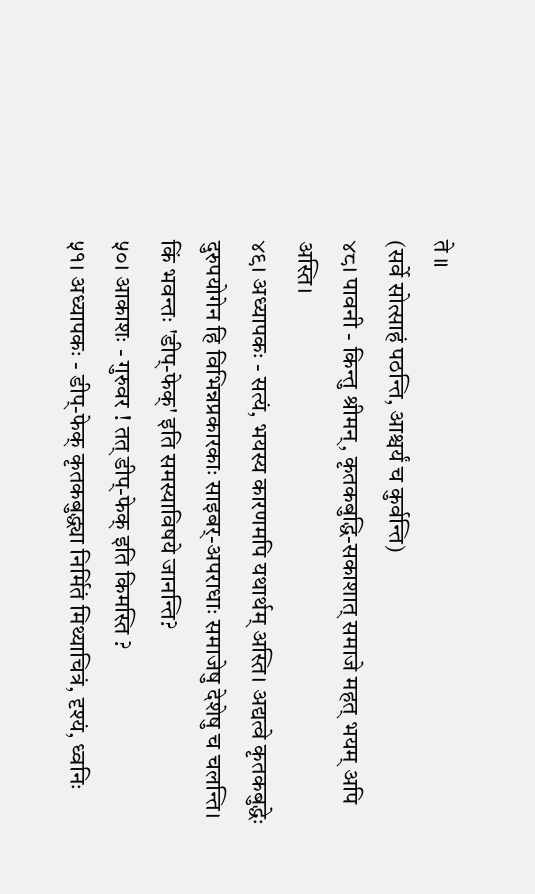ते ॥
(सर्वे सोत्साहं पठन्ति, आश्चर्यं च कुर्वन्ति)
४८। पावनी - किन्तु श्रीमन्, कृतकबुद्धि-सकाशात् समाजे महत् भयम् अपि अस्ति।
४९। अध्यापकः - सत्यं, भयस्य कारणमपि यथार्थम् अस्ति। अद्यत्वे कृतकबुद्धेः दुरुपयोगेन हि विभिन्नप्रकारकाः साइबर्-अपराधाः समाजेषु देशेषु च चलन्ति। किं भवन्तः 'डीप्-फेक्' इति समस्याविषये जानन्ति?
५०। आकाशः - गुरुवर ! तत् डीप्-फेक् इति किमस्ति ?
५१। अध्यापकः - डीप्-फेक् कृतकबुद्ध्या निर्मितं मिथ्याचित्रं, दृश्यं, ध्वनिः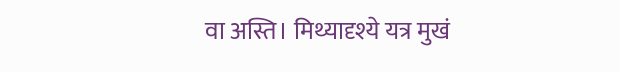वा अस्ति। मिथ्यादृश्ये यत्र मुखं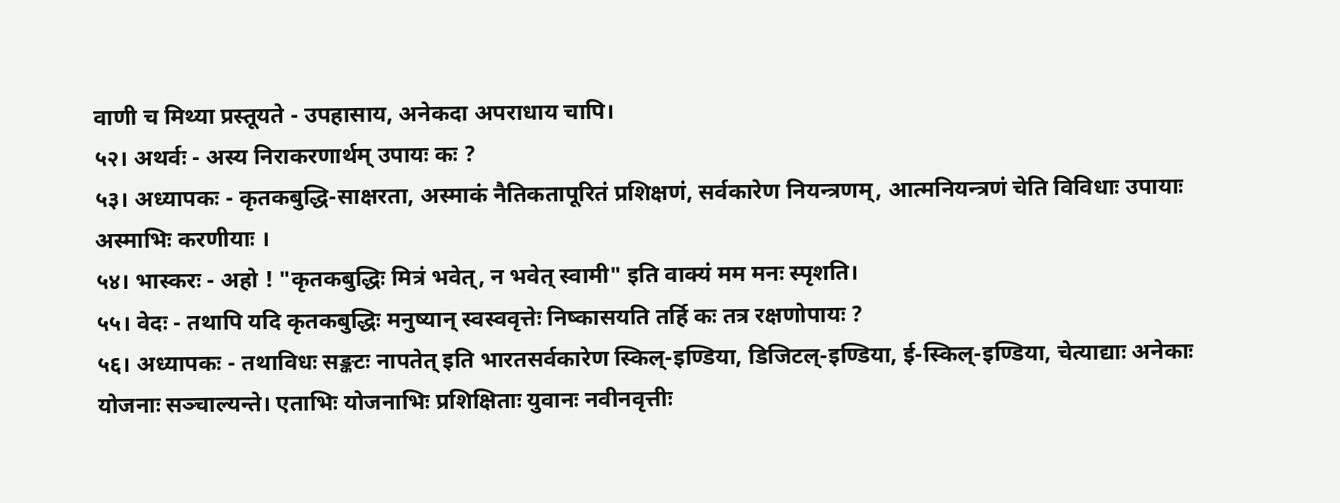वाणी च मिथ्या प्रस्तूयते - उपहासाय, अनेकदा अपराधाय चापि।
५२। अथर्वः - अस्य निराकरणार्थम् उपायः कः ?
५३। अध्यापकः - कृतकबुद्धि-साक्षरता, अस्माकं नैतिकतापूरितं प्रशिक्षणं, सर्वकारेण नियन्त्रणम्, आत्मनियन्त्रणं चेति विविधाः उपायाः अस्माभिः करणीयाः ।
५४। भास्करः - अहो ! "कृतकबुद्धिः मित्रं भवेत्, न भवेत् स्वामी" इति वाक्यं मम मनः स्पृशति।
५५। वेदः - तथापि यदि कृतकबुद्धिः मनुष्यान् स्वस्ववृत्तेः निष्कासयति तर्हि कः तत्र रक्षणोपायः ?
५६। अध्यापकः - तथाविधः सङ्कटः नापतेत् इति भारतसर्वकारेण स्किल्-इण्डिया, डिजिटल्-इण्डिया, ई-स्किल्-इण्डिया, चेत्याद्याः अनेकाः योजनाः सञ्चाल्यन्ते। एताभिः योजनाभिः प्रशिक्षिताः युवानः नवीनवृत्तीः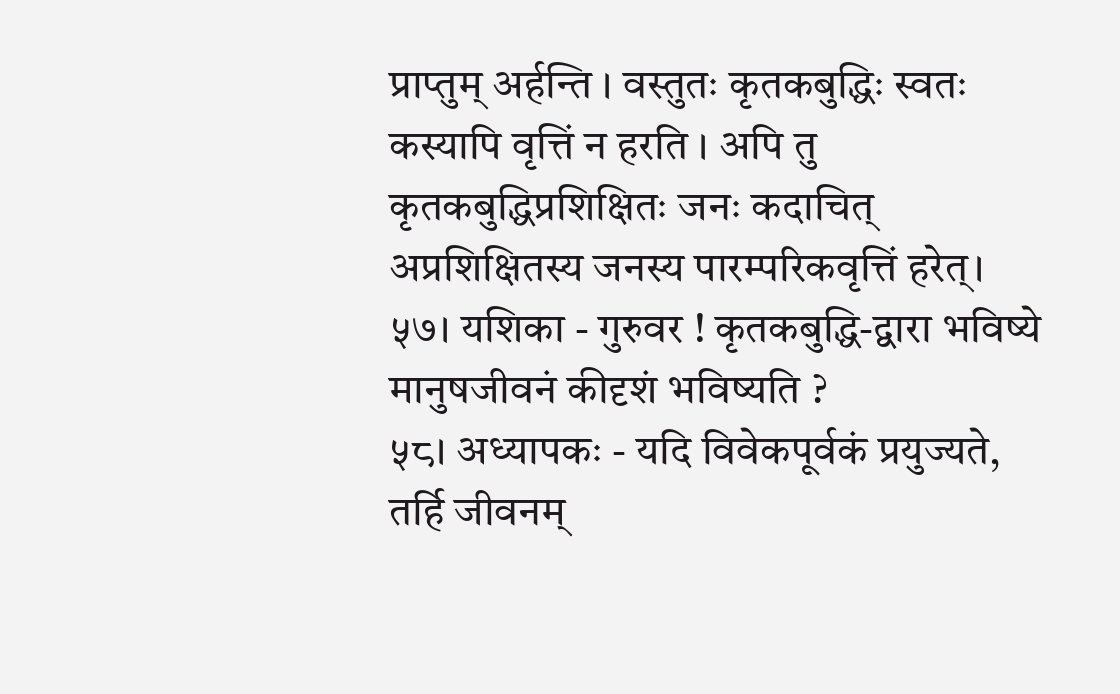प्राप्तुम् अर्हन्ति । वस्तुतः कृतकबुद्धिः स्वतः कस्यापि वृत्तिं न हरति । अपि तु कृतकबुद्धिप्रशिक्षितः जनः कदाचित् अप्रशिक्षितस्य जनस्य पारम्परिकवृत्तिं हरेत्।
५७। यशिका - गुरुवर ! कृतकबुद्धि-द्वारा भविष्ये मानुषजीवनं कीदृशं भविष्यति ?
५८। अध्यापकः - यदि विवेकपूर्वकं प्रयुज्यते, तर्हि जीवनम्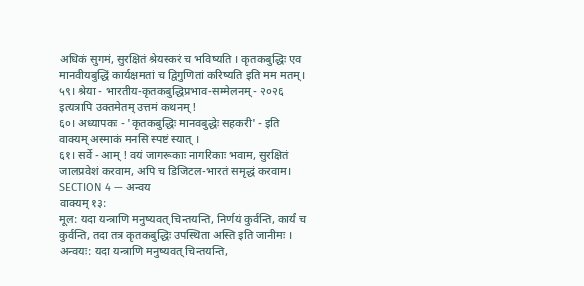अधिकं सुगमं, सुरक्षितं श्रेयस्करं च भविष्यति । कृतकबुद्धिः एव मानवीयबुद्धिं कार्यक्षमतां च द्विगुणितां करिष्यति इति मम मतम्।
५९। श्रेया - भारतीय-कृतकबुद्धिप्रभाव-सम्मेलनम् - २०२६ इत्यत्रापि उक्तमेतम् उत्तमं कथनम् !
६०। अध्यापकः - 'कृतकबुद्धिः मानवबुद्धेः सहकरी' - इति वाक्यम् अस्माकं मनसि स्पष्टं स्यात् ।
६१। सर्वे - आम् ! वयं जागरूकाः नागरिकाः भवाम, सुरक्षितं जालप्रवेशं करवाम, अपि च डिजिटल-भारतं समृद्धं करवाम।
SECTION 4 — अन्वय
वाक्यम् १३:
मूल: यदा यन्त्राणि मनुष्यवत् चिन्तयन्ति, निर्णयं कुर्वन्ति, कार्यं च कुर्वन्ति, तदा तत्र कृतकबुद्धिः उपस्थिता अस्ति इति जानीमः ।
अन्वयः: यदा यन्त्राणि मनुष्यवत् चिन्तयन्ति,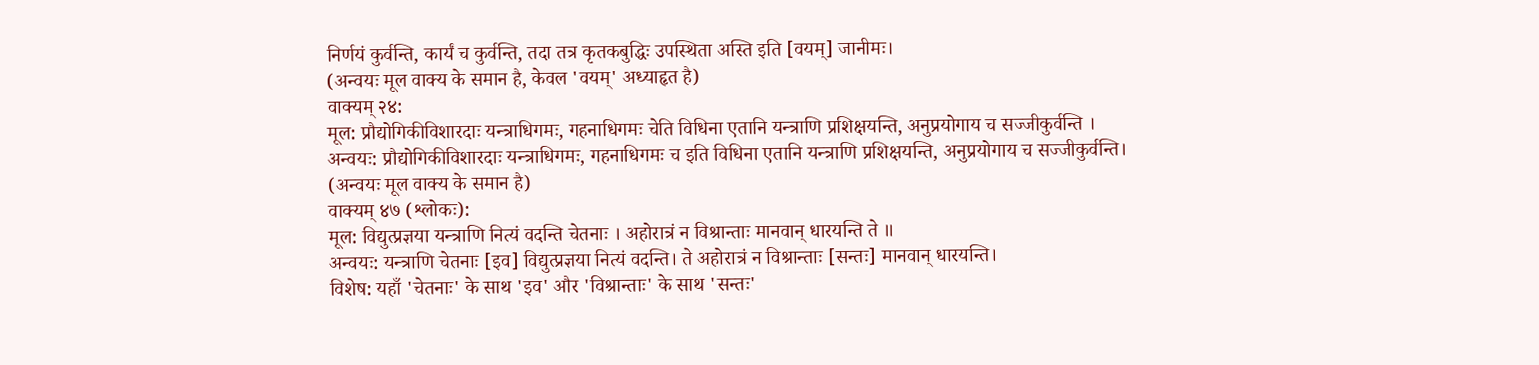निर्णयं कुर्वन्ति, कार्यं च कुर्वन्ति, तदा तत्र कृतकबुद्धिः उपस्थिता अस्ति इति [वयम्] जानीमः।
(अन्वयः मूल वाक्य के समान है, केवल 'वयम्' अध्याहृत है)
वाक्यम् २४:
मूल: प्रौद्योगिकीविशारदाः यन्त्राधिगमः, गहनाधिगमः चेति विधिना एतानि यन्त्राणि प्रशिक्षयन्ति, अनुप्रयोगाय च सज्जीकुर्वन्ति ।
अन्वयः: प्रौद्योगिकीविशारदाः यन्त्राधिगमः, गहनाधिगमः च इति विधिना एतानि यन्त्राणि प्रशिक्षयन्ति, अनुप्रयोगाय च सज्जीकुर्वन्ति।
(अन्वयः मूल वाक्य के समान है)
वाक्यम् ४७ (श्लोकः):
मूल: विद्युत्प्रज्ञया यन्त्राणि नित्यं वदन्ति चेतनाः । अहोरात्रं न विश्रान्ताः मानवान् धारयन्ति ते ॥
अन्वयः: यन्त्राणि चेतनाः [इव] विद्युत्प्रज्ञया नित्यं वदन्ति। ते अहोरात्रं न विश्रान्ताः [सन्तः] मानवान् धारयन्ति।
विशेष: यहाँ 'चेतनाः' के साथ 'इव' और 'विश्रान्ताः' के साथ 'सन्तः'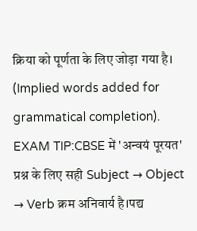क्रिया को पूर्णता के लिए जोड़ा गया है। (Implied words added for grammatical completion).
EXAM TIP:CBSE में 'अन्वयं पूरयत' प्रश्न के लिए सही Subject → Object → Verb क्रम अनिवार्य है।पद्य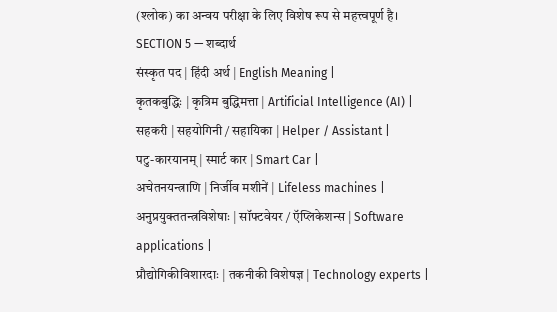(श्लोक) का अन्वय परीक्षा के लिए विशेष रूप से महत्त्वपूर्ण है।
SECTION 5 — शब्दार्थ
संस्कृत पद | हिंदी अर्थ | English Meaning |
कृतकबुद्धिः | कृत्रिम बुद्धिमत्ता | Artificial Intelligence (AI) |
सहकरी | सहयोगिनी / सहायिका | Helper / Assistant |
पटु-कारयानम् | स्मार्ट कार | Smart Car |
अचेतनयन्त्राणि | निर्जीव मशीनें | Lifeless machines |
अनुप्रयुक्ततन्त्रविशेषाः | सॉफ्टवेयर / ऍप्लिकेशन्स | Software applications |
प्रौद्योगिकीविशारदाः | तकनीकी विशेषज्ञ | Technology experts |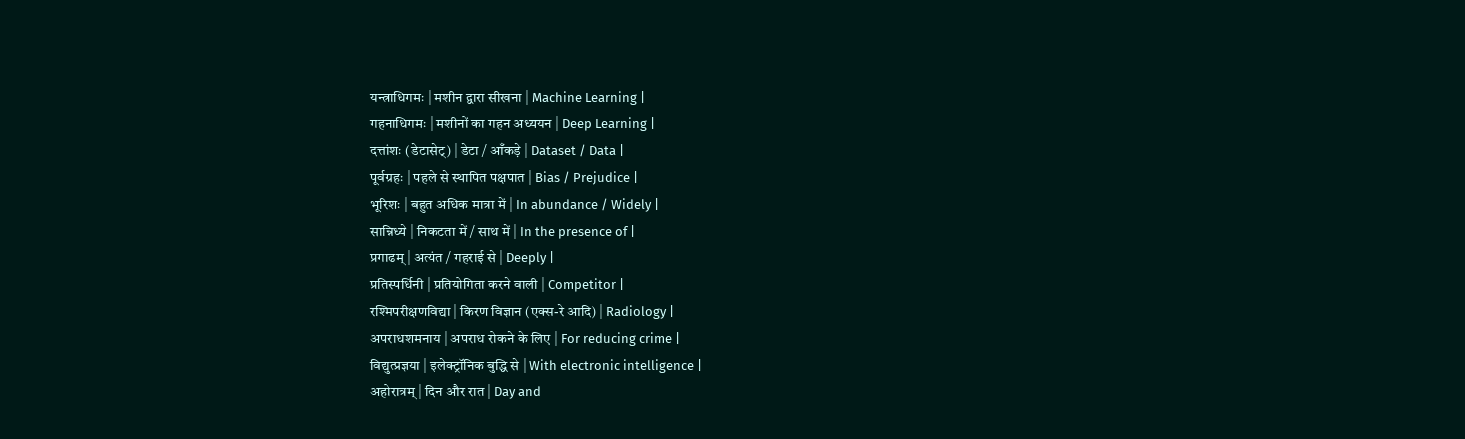यन्त्राधिगमः | मशीन द्वारा सीखना | Machine Learning |
गहनाधिगमः | मशीनों का गहन अध्ययन | Deep Learning |
दत्तांशः (डेटासेट्) | डेटा / आँकड़े | Dataset / Data |
पूर्वग्रहः | पहले से स्थापित पक्षपात | Bias / Prejudice |
भूरिशः | बहुत अधिक मात्रा में | In abundance / Widely |
सान्निध्ये | निकटता में / साथ में | In the presence of |
प्रगाढम् | अत्यंत / गहराई से | Deeply |
प्रतिस्पर्धिनी | प्रतियोगिता करने वाली | Competitor |
रश्मिपरीक्षणविद्या | किरण विज्ञान (एक्स-रे आदि) | Radiology |
अपराधशमनाय | अपराध रोकने के लिए | For reducing crime |
विद्युत्प्रज्ञया | इलेक्ट्रॉनिक बुद्धि से | With electronic intelligence |
अहोरात्रम् | दिन और रात | Day and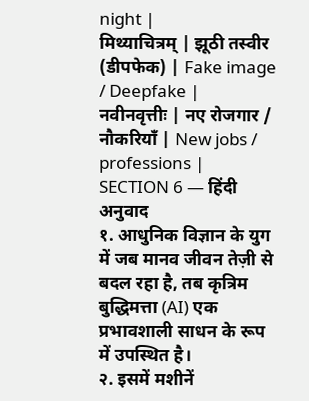night |
मिथ्याचित्रम् | झूठी तस्वीर (डीपफेक) | Fake image / Deepfake |
नवीनवृत्तीः | नए रोजगार / नौकरियाँ | New jobs / professions |
SECTION 6 — हिंदी अनुवाद
१. आधुनिक विज्ञान के युग में जब मानव जीवन तेज़ी से बदल रहा है, तब कृत्रिम बुद्धिमत्ता (AI) एक प्रभावशाली साधन के रूप में उपस्थित है।
२. इसमें मशीनें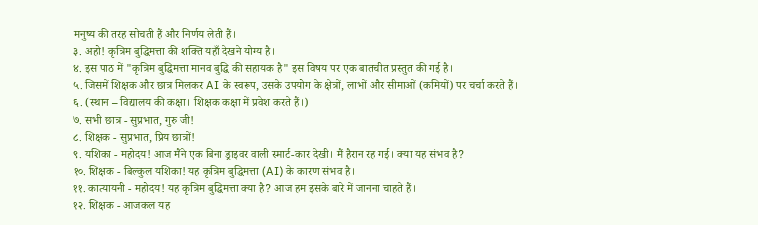मनुष्य की तरह सोचती हैं और निर्णय लेती हैं।
३. अहो! कृत्रिम बुद्धिमत्ता की शक्ति यहाँ देखने योग्य है।
४. इस पाठ में "कृत्रिम बुद्धिमत्ता मानव बुद्धि की सहायक है" इस विषय पर एक बातचीत प्रस्तुत की गई है।
५. जिसमें शिक्षक और छात्र मिलकर AI के स्वरूप, उसके उपयोग के क्षेत्रों, लाभों और सीमाओं (कमियों) पर चर्चा करते हैं।
६. (स्थान – विद्यालय की कक्षा। शिक्षक कक्षा में प्रवेश करते हैं।)
७. सभी छात्र - सुप्रभात, गुरु जी!
८. शिक्षक - सुप्रभात, प्रिय छात्रों!
९. यशिका - महोदय! आज मैंने एक बिना ड्राइवर वाली स्मार्ट-कार देखी। मैं हैरान रह गई। क्या यह संभव है?
१०. शिक्षक - बिल्कुल यशिका! यह कृत्रिम बुद्धिमत्ता (AI) के कारण संभव है।
११. कात्यायनी - महोदय! यह कृत्रिम बुद्धिमत्ता क्या है? आज हम इसके बारे में जानना चाहते हैं।
१२. शिक्षक - आजकल यह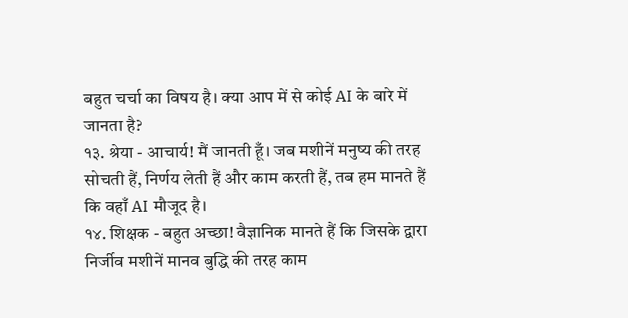बहुत चर्चा का विषय है। क्या आप में से कोई AI के बारे में जानता है?
१३. श्रेया - आचार्य! मैं जानती हूँ। जब मशीनें मनुष्य की तरह सोचती हैं, निर्णय लेती हैं और काम करती हैं, तब हम मानते हैं कि वहाँ AI मौजूद है।
१४. शिक्षक - बहुत अच्छा! वैज्ञानिक मानते हैं कि जिसके द्वारा निर्जीव मशीनें मानव बुद्धि की तरह काम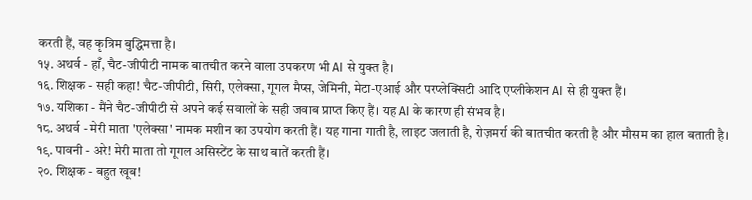करती हैं, वह कृत्रिम बुद्धिमत्ता है।
१५. अथर्व - हाँ, चैट-जीपीटी नामक बातचीत करने वाला उपकरण भी AI से युक्त है।
१६. शिक्षक - सही कहा! चैट-जीपीटी, सिरी, एलेक्सा, गूगल मैप्स, जेमिनी, मेटा-एआई और परप्लेक्सिटी आदि एप्लीकेशन AI से ही युक्त हैं।
१७. यशिका - मैंने चैट-जीपीटी से अपने कई सवालों के सही जवाब प्राप्त किए हैं। यह AI के कारण ही संभव है।
१८. अथर्व - मेरी माता 'एलेक्सा' नामक मशीन का उपयोग करती हैं। यह गाना गाती है, लाइट जलाती है, रोज़मर्रा की बातचीत करती है और मौसम का हाल बताती है।
१९. पावनी - अरे! मेरी माता तो गूगल असिस्टेंट के साथ बातें करती हैं।
२०. शिक्षक - बहुत खूब!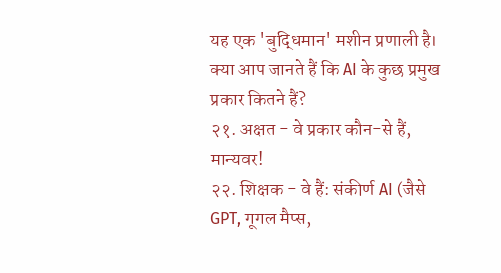यह एक 'बुद्धिमान' मशीन प्रणाली है। क्या आप जानते हैं कि AI के कुछ प्रमुख प्रकार कितने हैं?
२१. अक्षत - वे प्रकार कौन-से हैं, मान्यवर!
२२. शिक्षक - वे हैं: संकीर्ण AI (जैसे GPT, गूगल मैप्स,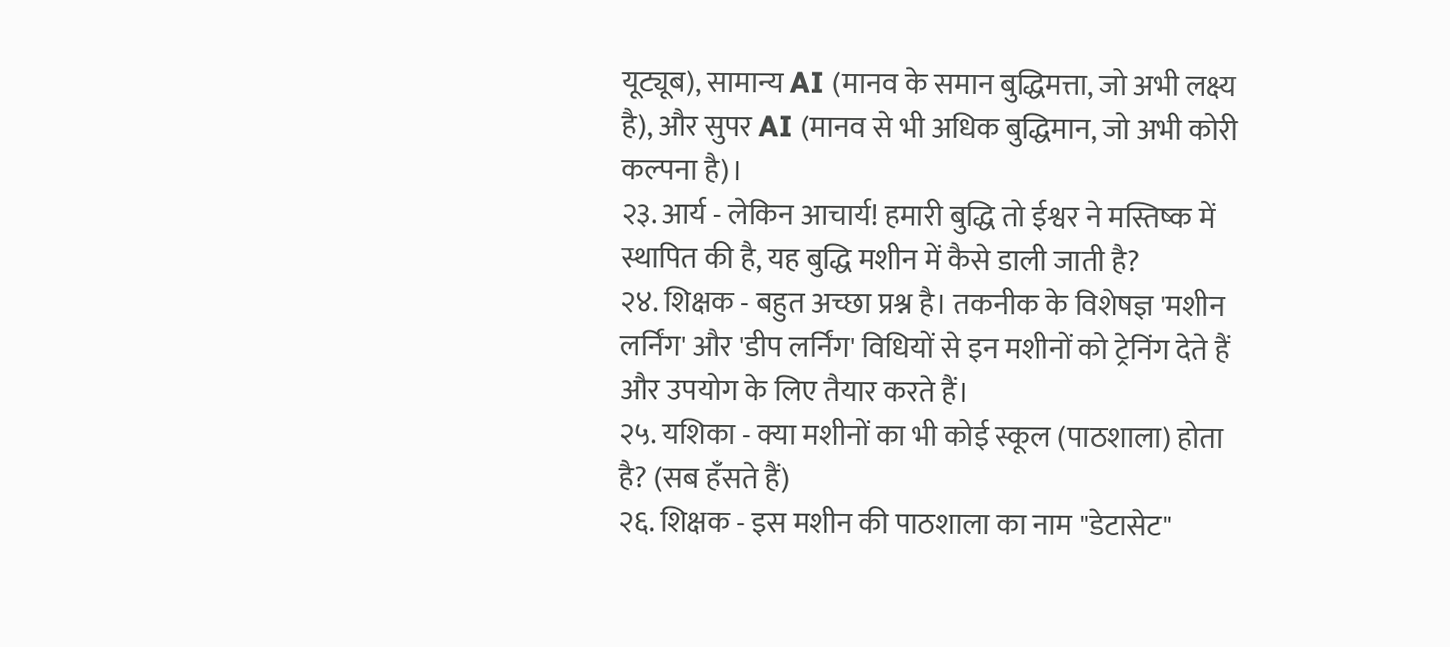यूट्यूब), सामान्य AI (मानव के समान बुद्धिमत्ता, जो अभी लक्ष्य है), और सुपर AI (मानव से भी अधिक बुद्धिमान, जो अभी कोरी कल्पना है)।
२३. आर्य - लेकिन आचार्य! हमारी बुद्धि तो ईश्वर ने मस्तिष्क में स्थापित की है, यह बुद्धि मशीन में कैसे डाली जाती है?
२४. शिक्षक - बहुत अच्छा प्रश्न है। तकनीक के विशेषज्ञ 'मशीन लर्निंग' और 'डीप लर्निंग' विधियों से इन मशीनों को ट्रेनिंग देते हैं और उपयोग के लिए तैयार करते हैं।
२५. यशिका - क्या मशीनों का भी कोई स्कूल (पाठशाला) होता है? (सब हँसते हैं)
२६. शिक्षक - इस मशीन की पाठशाला का नाम "डेटासेट"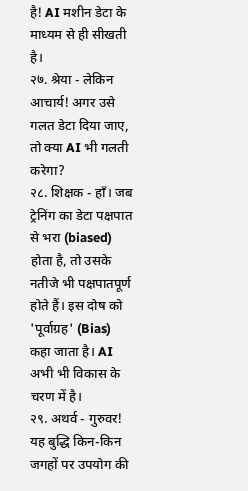है! AI मशीन डेटा के माध्यम से ही सीखती है।
२७. श्रेया - लेकिन आचार्य! अगर उसे गलत डेटा दिया जाए, तो क्या AI भी गलती करेगा?
२८. शिक्षक - हाँ। जब ट्रेनिंग का डेटा पक्षपात से भरा (biased) होता है, तो उसके नतीजे भी पक्षपातपूर्ण होते हैं। इस दोष को 'पूर्वाग्रह' (Bias) कहा जाता है। AI अभी भी विकास के चरण में है।
२९. अथर्व - गुरुवर! यह बुद्धि किन-किन जगहों पर उपयोग की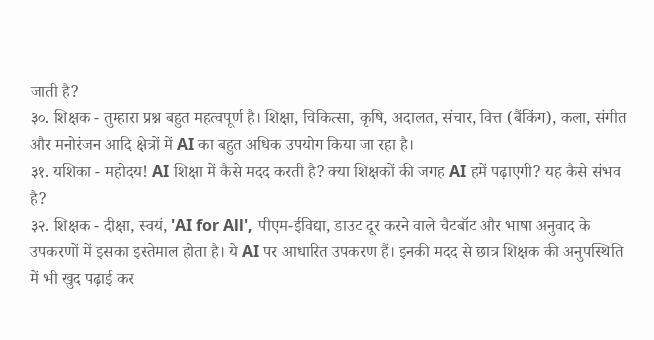जाती है?
३०. शिक्षक - तुम्हारा प्रश्न बहुत महत्वपूर्ण है। शिक्षा, चिकित्सा, कृषि, अदालत, संचार, वित्त (बैंकिंग), कला, संगीत और मनोरंजन आदि क्षेत्रों में AI का बहुत अधिक उपयोग किया जा रहा है।
३१. यशिका - महोदय! AI शिक्षा में कैसे मदद करती है? क्या शिक्षकों की जगह AI हमें पढ़ाएगी? यह कैसे संभव है?
३२. शिक्षक - दीक्षा, स्वयं, 'AI for All', पीएम-ईविद्या, डाउट दूर करने वाले चैटबॉट और भाषा अनुवाद के उपकरणों में इसका इस्तेमाल होता है। ये AI पर आधारित उपकरण हैं। इनकी मदद से छात्र शिक्षक की अनुपस्थिति में भी खुद पढ़ाई कर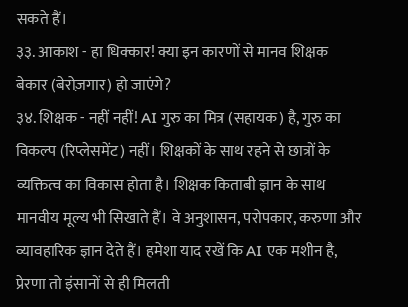सकते हैं।
३३. आकाश - हा धिक्कार! क्या इन कारणों से मानव शिक्षक बेकार (बेरोज़गार) हो जाएंगे?
३४. शिक्षक - नहीं नहीं! AI गुरु का मित्र (सहायक) है, गुरु का विकल्प (रिप्लेसमेंट) नहीं। शिक्षकों के साथ रहने से छात्रों के व्यक्तित्व का विकास होता है। शिक्षक किताबी ज्ञान के साथ मानवीय मूल्य भी सिखाते हैं। वे अनुशासन, परोपकार, करुणा और व्यावहारिक ज्ञान देते हैं। हमेशा याद रखें कि AI एक मशीन है, प्रेरणा तो इंसानों से ही मिलती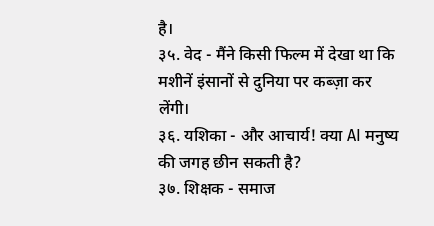है।
३५. वेद - मैंने किसी फिल्म में देखा था कि मशीनें इंसानों से दुनिया पर कब्ज़ा कर लेंगी।
३६. यशिका - और आचार्य! क्या AI मनुष्य की जगह छीन सकती है?
३७. शिक्षक - समाज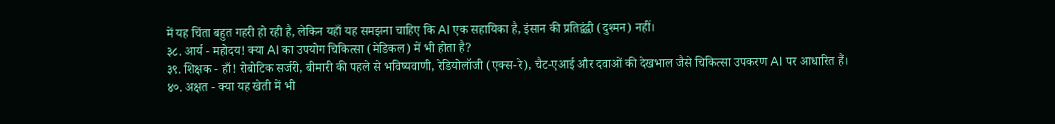में यह चिंता बहुत गहरी हो रही है, लेकिन यहाँ यह समझना चाहिए कि AI एक सहायिका है, इंसान की प्रतिद्वंद्वी (दुश्मन) नहीं।
३८. आर्य - महोदय! क्या AI का उपयोग चिकित्सा (मेडिकल) में भी होता है?
३९. शिक्षक - हाँ! रोबोटिक सर्जरी, बीमारी की पहले से भविष्यवाणी, रेडियोलॉजी (एक्स-रे), चैट-एआई और दवाओं की देखभाल जैसे चिकित्सा उपकरण AI पर आधारित हैं।
४०. अक्षत - क्या यह खेती में भी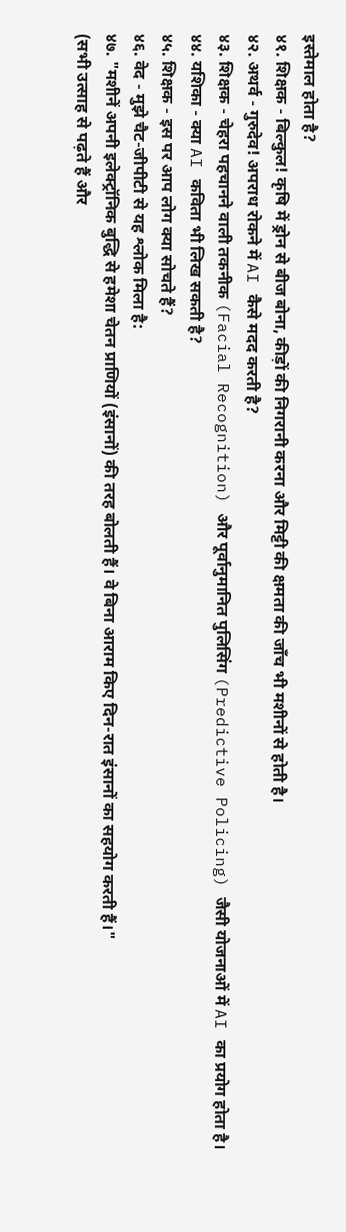इस्तेमाल होता है?
४१. शिक्षक - बिल्कुल! कृषि में ड्रोन से बीज बोना, कीड़ों की निगरानी करना और मिट्टी की क्षमता की जाँच भी मशीनों से होती है।
४२. अथर्व - गुरुदेव! अपराध रोकने में AI कैसे मदद करती है?
४३. शिक्षक - चेहरा पहचानने वाली तकनीक (Facial Recognition) और पूर्वानुमानित पुलिसिंग (Predictive Policing) जैसी योजनाओं में AI का प्रयोग होता है।
४४. यशिका - क्या AI कविता भी लिख सकती है?
४५. शिक्षक - इस पर आप लोग क्या सोचते हैं?
४६. वेद - मुझे चैट-जीपीटी से यह श्लोक मिला है:
४७. "मशीनें अपनी इलेक्ट्रॉनिक बुद्धि से हमेशा चेतन प्राणियों (इंसानों) की तरह बोलती हैं। वे बिना आराम किए दिन-रात इंसानों का सहयोग करती हैं।"
(सभी उत्साह से पढ़ते हैं और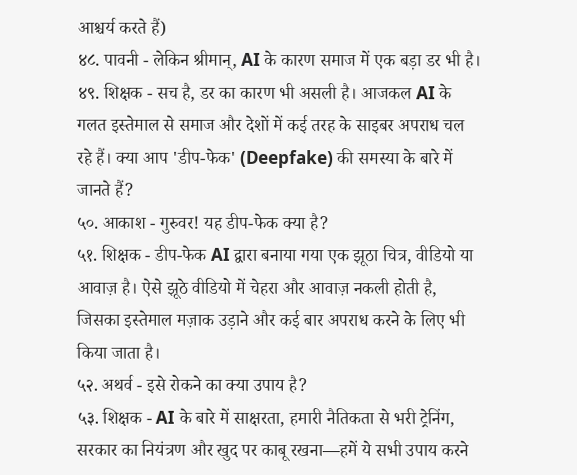आश्चर्य करते हैं)
४८. पावनी - लेकिन श्रीमान्, AI के कारण समाज में एक बड़ा डर भी है।
४९. शिक्षक - सच है, डर का कारण भी असली है। आजकल AI के गलत इस्तेमाल से समाज और देशों में कई तरह के साइबर अपराध चल रहे हैं। क्या आप 'डीप-फेक' (Deepfake) की समस्या के बारे में जानते हैं?
५०. आकाश - गुरुवर! यह डीप-फेक क्या है?
५१. शिक्षक - डीप-फेक AI द्वारा बनाया गया एक झूठा चित्र, वीडियो या आवाज़ है। ऐसे झूठे वीडियो में चेहरा और आवाज़ नकली होती है, जिसका इस्तेमाल मज़ाक उड़ाने और कई बार अपराध करने के लिए भी किया जाता है।
५२. अथर्व - इसे रोकने का क्या उपाय है?
५३. शिक्षक - AI के बारे में साक्षरता, हमारी नैतिकता से भरी ट्रेनिंग, सरकार का नियंत्रण और खुद पर काबू रखना—हमें ये सभी उपाय करने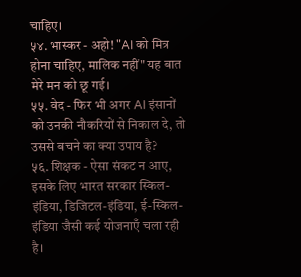चाहिए।
५४. भास्कर - अहो! "AI को मित्र होना चाहिए, मालिक नहीं" यह बात मेरे मन को छू गई।
५५. वेद - फिर भी अगर AI इंसानों को उनकी नौकरियों से निकाल दे, तो उससे बचने का क्या उपाय है?
५६. शिक्षक - ऐसा संकट न आए, इसके लिए भारत सरकार स्किल-इंडिया, डिजिटल-इंडिया, ई-स्किल-इंडिया जैसी कई योजनाएँ चला रही है।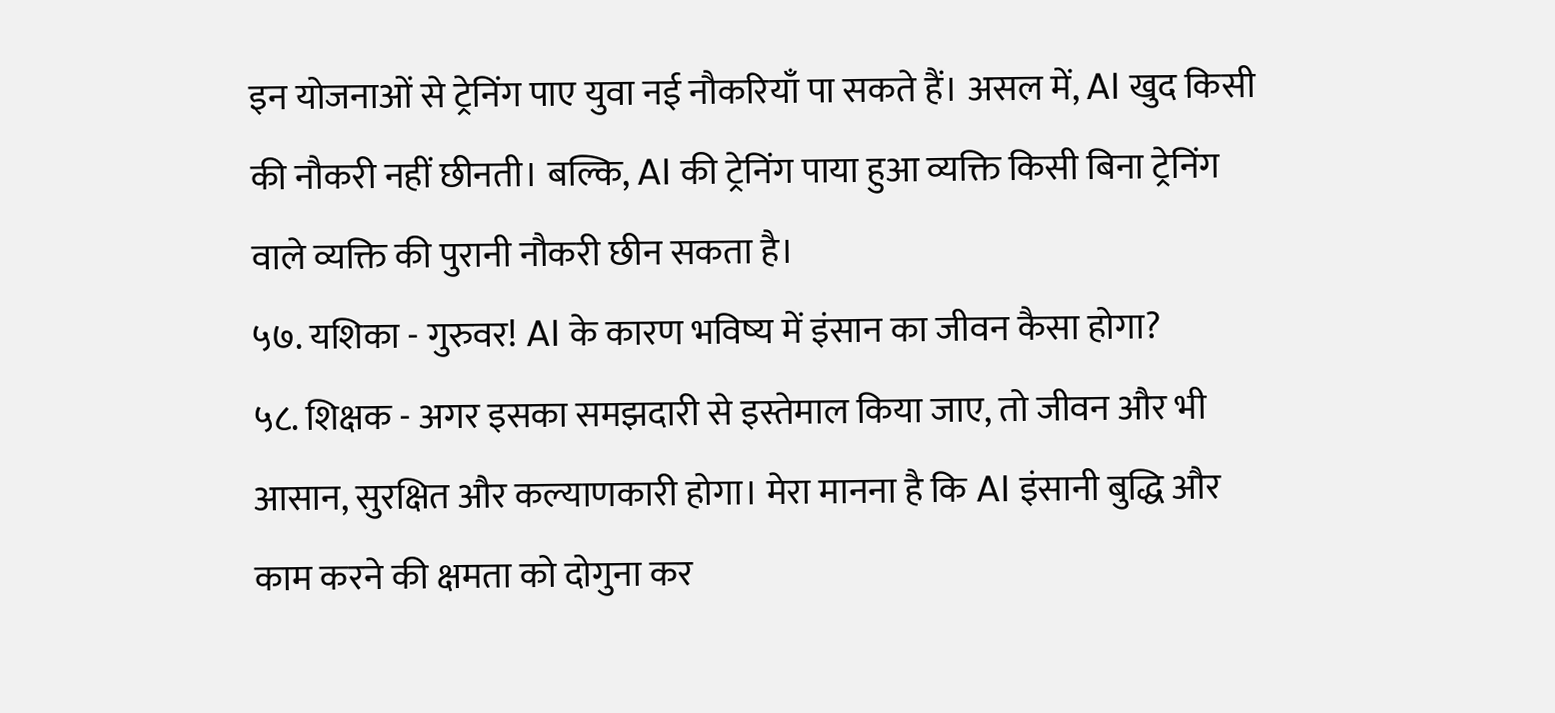इन योजनाओं से ट्रेनिंग पाए युवा नई नौकरियाँ पा सकते हैं। असल में, AI खुद किसी की नौकरी नहीं छीनती। बल्कि, AI की ट्रेनिंग पाया हुआ व्यक्ति किसी बिना ट्रेनिंग वाले व्यक्ति की पुरानी नौकरी छीन सकता है।
५७. यशिका - गुरुवर! AI के कारण भविष्य में इंसान का जीवन कैसा होगा?
५८. शिक्षक - अगर इसका समझदारी से इस्तेमाल किया जाए, तो जीवन और भी आसान, सुरक्षित और कल्याणकारी होगा। मेरा मानना है कि AI इंसानी बुद्धि और काम करने की क्षमता को दोगुना कर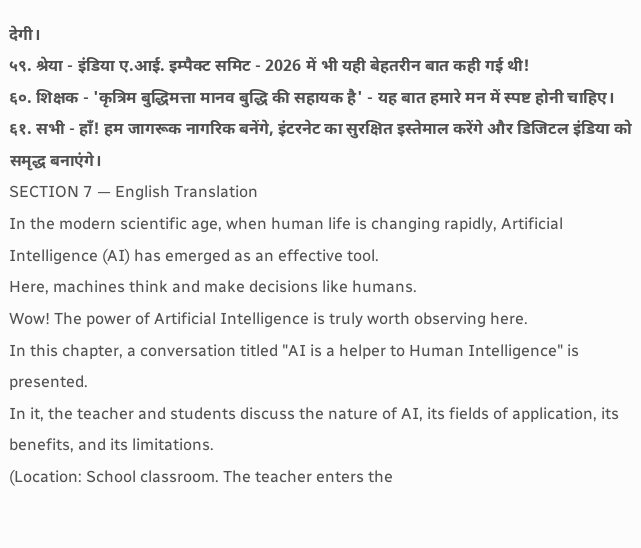देगी।
५९. श्रेया - इंडिया ए.आई. इम्पैक्ट समिट - 2026 में भी यही बेहतरीन बात कही गई थी!
६०. शिक्षक - 'कृत्रिम बुद्धिमत्ता मानव बुद्धि की सहायक है' - यह बात हमारे मन में स्पष्ट होनी चाहिए।
६१. सभी - हाँ! हम जागरूक नागरिक बनेंगे, इंटरनेट का सुरक्षित इस्तेमाल करेंगे और डिजिटल इंडिया को समृद्ध बनाएंगे।
SECTION 7 — English Translation
In the modern scientific age, when human life is changing rapidly, Artificial Intelligence (AI) has emerged as an effective tool.
Here, machines think and make decisions like humans.
Wow! The power of Artificial Intelligence is truly worth observing here.
In this chapter, a conversation titled "AI is a helper to Human Intelligence" is presented.
In it, the teacher and students discuss the nature of AI, its fields of application, its benefits, and its limitations.
(Location: School classroom. The teacher enters the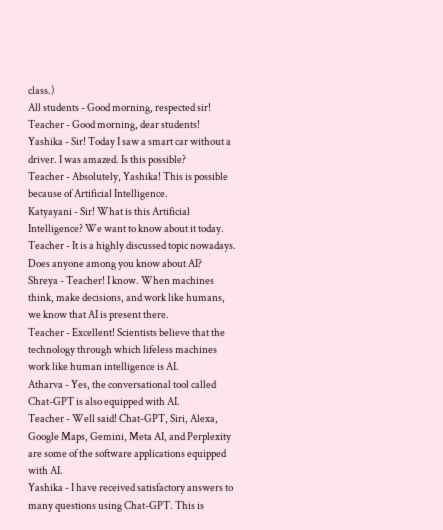class.)
All students - Good morning, respected sir!
Teacher - Good morning, dear students!
Yashika - Sir! Today I saw a smart car without a driver. I was amazed. Is this possible?
Teacher - Absolutely, Yashika! This is possible because of Artificial Intelligence.
Katyayani - Sir! What is this Artificial Intelligence? We want to know about it today.
Teacher - It is a highly discussed topic nowadays. Does anyone among you know about AI?
Shreya - Teacher! I know. When machines think, make decisions, and work like humans, we know that AI is present there.
Teacher - Excellent! Scientists believe that the technology through which lifeless machines work like human intelligence is AI.
Atharva - Yes, the conversational tool called Chat-GPT is also equipped with AI.
Teacher - Well said! Chat-GPT, Siri, Alexa, Google Maps, Gemini, Meta AI, and Perplexity are some of the software applications equipped with AI.
Yashika - I have received satisfactory answers to many questions using Chat-GPT. This is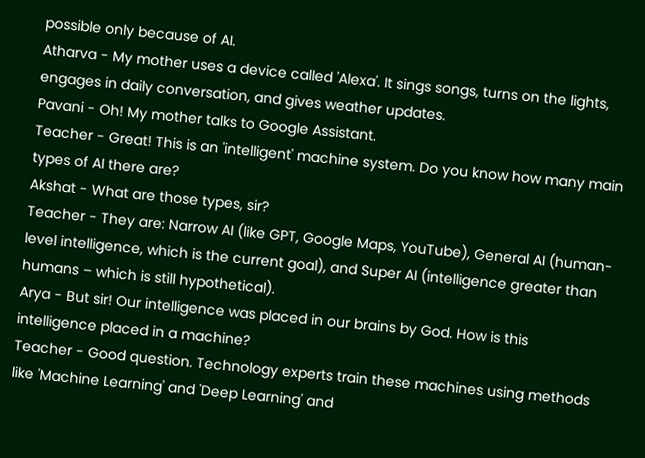possible only because of AI.
Atharva - My mother uses a device called 'Alexa'. It sings songs, turns on the lights, engages in daily conversation, and gives weather updates.
Pavani - Oh! My mother talks to Google Assistant.
Teacher - Great! This is an 'intelligent' machine system. Do you know how many main types of AI there are?
Akshat - What are those types, sir?
Teacher - They are: Narrow AI (like GPT, Google Maps, YouTube), General AI (human-level intelligence, which is the current goal), and Super AI (intelligence greater than humans – which is still hypothetical).
Arya - But sir! Our intelligence was placed in our brains by God. How is this intelligence placed in a machine?
Teacher - Good question. Technology experts train these machines using methods like 'Machine Learning' and 'Deep Learning' and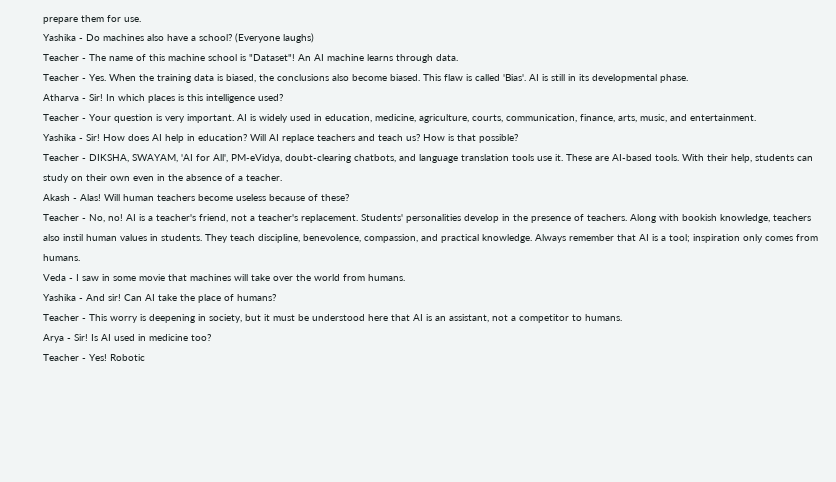prepare them for use.
Yashika - Do machines also have a school? (Everyone laughs)
Teacher - The name of this machine school is "Dataset"! An AI machine learns through data.
Teacher - Yes. When the training data is biased, the conclusions also become biased. This flaw is called 'Bias'. AI is still in its developmental phase.
Atharva - Sir! In which places is this intelligence used?
Teacher - Your question is very important. AI is widely used in education, medicine, agriculture, courts, communication, finance, arts, music, and entertainment.
Yashika - Sir! How does AI help in education? Will AI replace teachers and teach us? How is that possible?
Teacher - DIKSHA, SWAYAM, 'AI for All', PM-eVidya, doubt-clearing chatbots, and language translation tools use it. These are AI-based tools. With their help, students can study on their own even in the absence of a teacher.
Akash - Alas! Will human teachers become useless because of these?
Teacher - No, no! AI is a teacher's friend, not a teacher's replacement. Students' personalities develop in the presence of teachers. Along with bookish knowledge, teachers also instil human values in students. They teach discipline, benevolence, compassion, and practical knowledge. Always remember that AI is a tool; inspiration only comes from humans.
Veda - I saw in some movie that machines will take over the world from humans.
Yashika - And sir! Can AI take the place of humans?
Teacher - This worry is deepening in society, but it must be understood here that AI is an assistant, not a competitor to humans.
Arya - Sir! Is AI used in medicine too?
Teacher - Yes! Robotic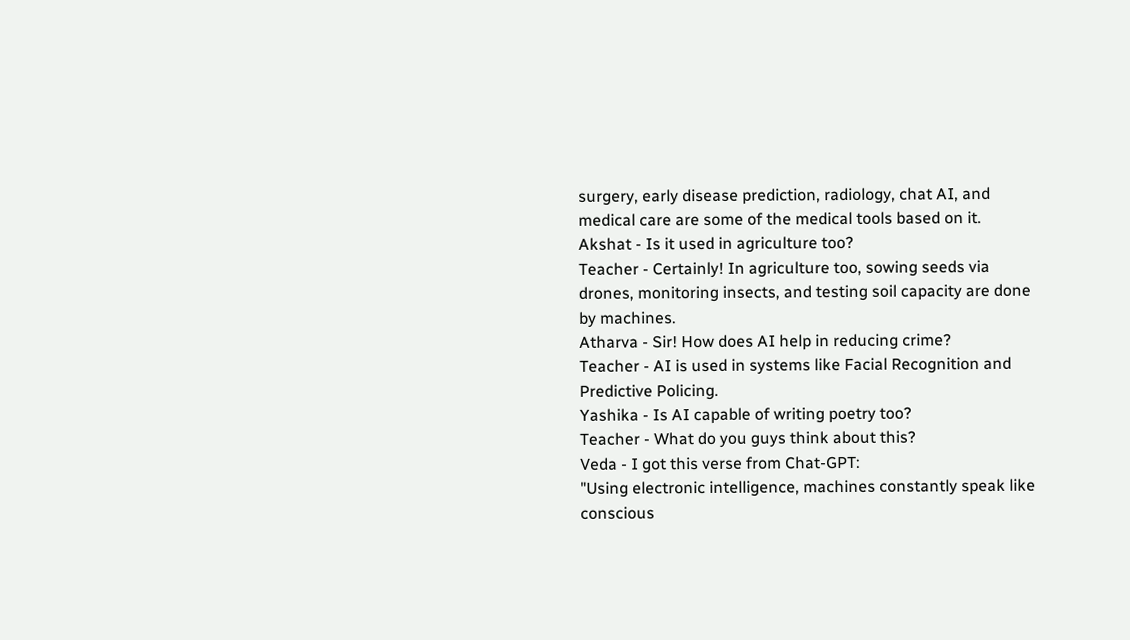surgery, early disease prediction, radiology, chat AI, and medical care are some of the medical tools based on it.
Akshat - Is it used in agriculture too?
Teacher - Certainly! In agriculture too, sowing seeds via drones, monitoring insects, and testing soil capacity are done by machines.
Atharva - Sir! How does AI help in reducing crime?
Teacher - AI is used in systems like Facial Recognition and Predictive Policing.
Yashika - Is AI capable of writing poetry too?
Teacher - What do you guys think about this?
Veda - I got this verse from Chat-GPT:
"Using electronic intelligence, machines constantly speak like conscious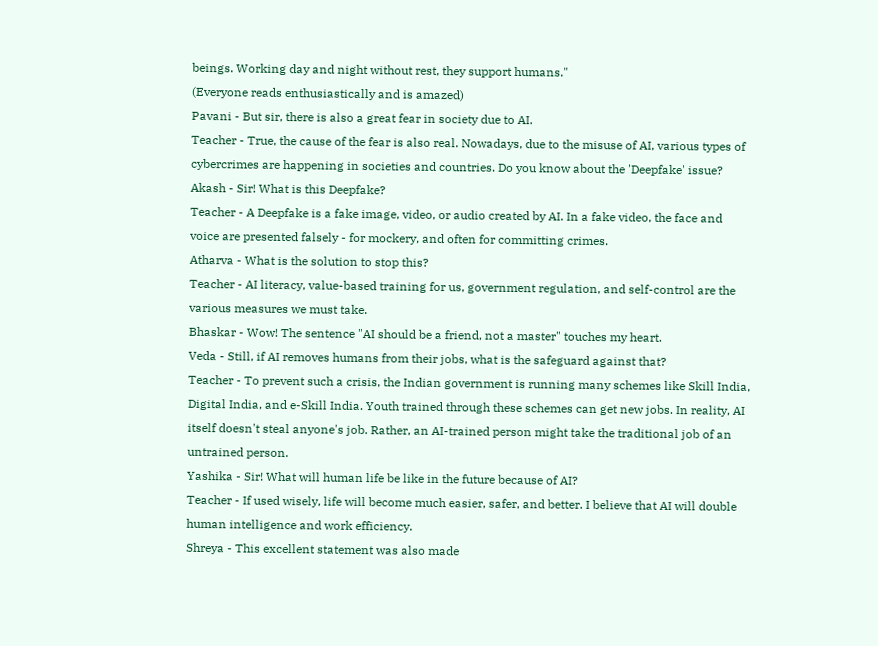beings. Working day and night without rest, they support humans."
(Everyone reads enthusiastically and is amazed)
Pavani - But sir, there is also a great fear in society due to AI.
Teacher - True, the cause of the fear is also real. Nowadays, due to the misuse of AI, various types of cybercrimes are happening in societies and countries. Do you know about the 'Deepfake' issue?
Akash - Sir! What is this Deepfake?
Teacher - A Deepfake is a fake image, video, or audio created by AI. In a fake video, the face and voice are presented falsely - for mockery, and often for committing crimes.
Atharva - What is the solution to stop this?
Teacher - AI literacy, value-based training for us, government regulation, and self-control are the various measures we must take.
Bhaskar - Wow! The sentence "AI should be a friend, not a master" touches my heart.
Veda - Still, if AI removes humans from their jobs, what is the safeguard against that?
Teacher - To prevent such a crisis, the Indian government is running many schemes like Skill India, Digital India, and e-Skill India. Youth trained through these schemes can get new jobs. In reality, AI itself doesn't steal anyone's job. Rather, an AI-trained person might take the traditional job of an untrained person.
Yashika - Sir! What will human life be like in the future because of AI?
Teacher - If used wisely, life will become much easier, safer, and better. I believe that AI will double human intelligence and work efficiency.
Shreya - This excellent statement was also made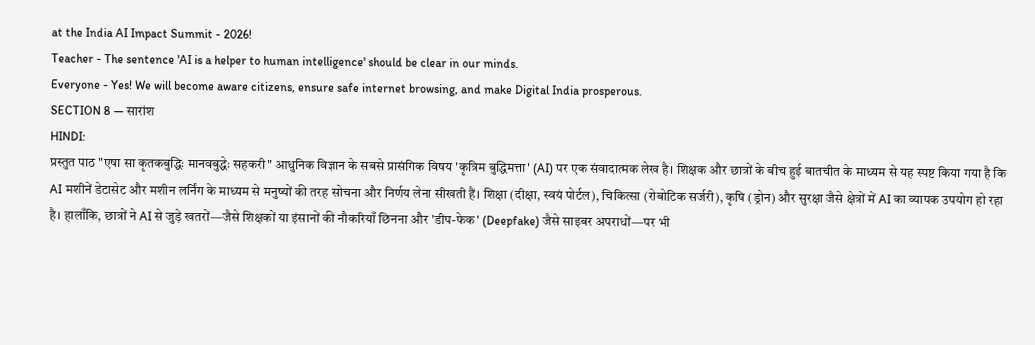at the India AI Impact Summit - 2026!
Teacher - The sentence 'AI is a helper to human intelligence' should be clear in our minds.
Everyone - Yes! We will become aware citizens, ensure safe internet browsing, and make Digital India prosperous.
SECTION 8 — सारांश
HINDI:
प्रस्तुत पाठ "एषा सा कृतकबुद्धिः मानवबुद्धेः सहकरी" आधुनिक विज्ञान के सबसे प्रासंगिक विषय 'कृत्रिम बुद्धिमत्ता' (AI) पर एक संवादात्मक लेख है। शिक्षक और छात्रों के बीच हुई बातचीत के माध्यम से यह स्पष्ट किया गया है कि AI मशीनें डेटासेट और मशीन लर्निंग के माध्यम से मनुष्यों की तरह सोचना और निर्णय लेना सीखती हैं। शिक्षा (दीक्षा, स्वयं पोर्टल), चिकित्सा (रोबोटिक सर्जरी), कृषि (ड्रोन) और सुरक्षा जैसे क्षेत्रों में AI का व्यापक उपयोग हो रहा है। हालाँकि, छात्रों ने AI से जुड़े खतरों—जैसे शिक्षकों या इंसानों की नौकरियाँ छिनना और 'डीप-फेक' (Deepfake) जैसे साइबर अपराधों—पर भी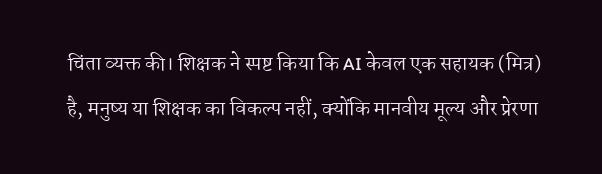चिंता व्यक्त की। शिक्षक ने स्पष्ट किया कि AI केवल एक सहायक (मित्र) है, मनुष्य या शिक्षक का विकल्प नहीं, क्योंकि मानवीय मूल्य और प्रेरणा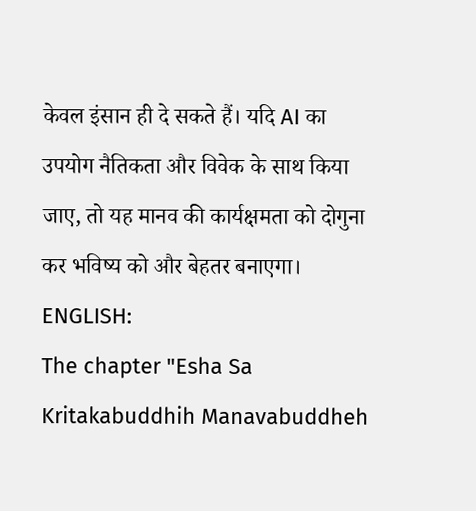केवल इंसान ही दे सकते हैं। यदि AI का उपयोग नैतिकता और विवेक के साथ किया जाए, तो यह मानव की कार्यक्षमता को दोगुना कर भविष्य को और बेहतर बनाएगा।
ENGLISH:
The chapter "Esha Sa Kritakabuddhih Manavabuddheh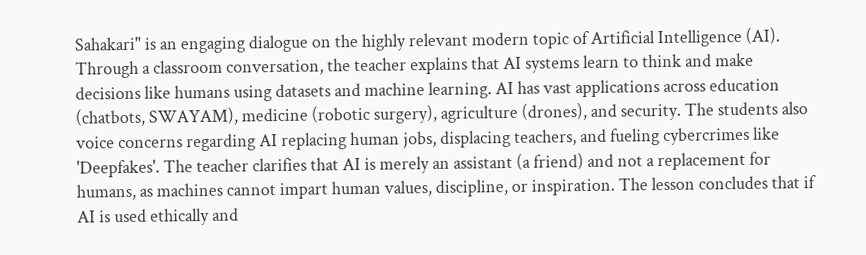Sahakari" is an engaging dialogue on the highly relevant modern topic of Artificial Intelligence (AI). Through a classroom conversation, the teacher explains that AI systems learn to think and make decisions like humans using datasets and machine learning. AI has vast applications across education (chatbots, SWAYAM), medicine (robotic surgery), agriculture (drones), and security. The students also voice concerns regarding AI replacing human jobs, displacing teachers, and fueling cybercrimes like 'Deepfakes'. The teacher clarifies that AI is merely an assistant (a friend) and not a replacement for humans, as machines cannot impart human values, discipline, or inspiration. The lesson concludes that if AI is used ethically and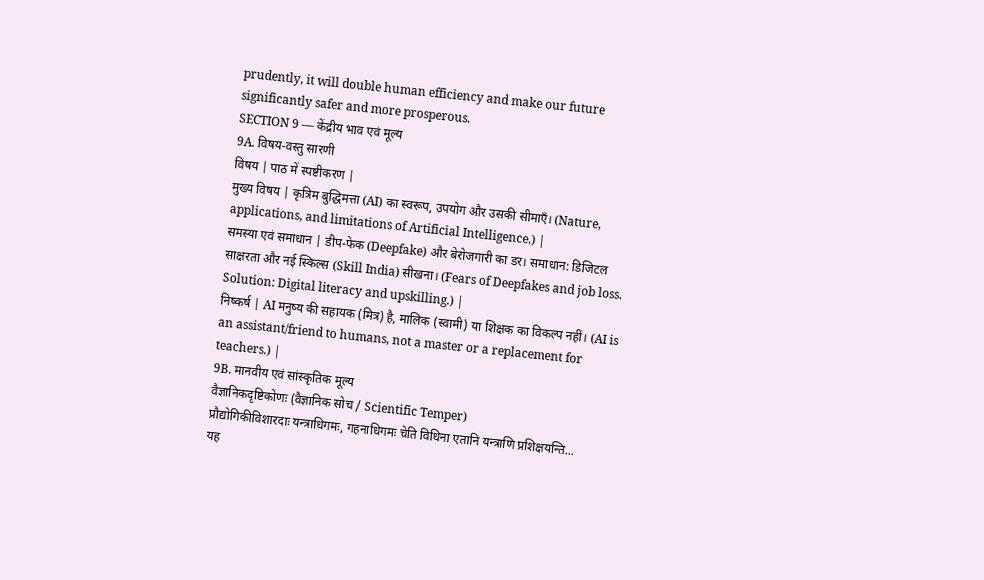prudently, it will double human efficiency and make our future significantly safer and more prosperous.
SECTION 9 — केंद्रीय भाव एवं मूल्य
9A. विषय-वस्तु सारणी
विषय | पाठ में स्पष्टीकरण |
मुख्य विषय | कृत्रिम बुद्धिमत्ता (AI) का स्वरूप, उपयोग और उसकी सीमाएँ। (Nature, applications, and limitations of Artificial Intelligence.) |
समस्या एवं समाधान | डीप-फेक (Deepfake) और बेरोजगारी का डर। समाधान: डिजिटल साक्षरता और नई स्किल्स (Skill India) सीखना। (Fears of Deepfakes and job loss. Solution: Digital literacy and upskilling.) |
निष्कर्ष | AI मनुष्य की सहायक (मित्र) है, मालिक (स्वामी) या शिक्षक का विकल्प नहीं। (AI is an assistant/friend to humans, not a master or a replacement for teachers.) |
9B. मानवीय एवं सांस्कृतिक मूल्य
वैज्ञानिकदृष्टिकोणः (वैज्ञानिक सोच / Scientific Temper)
प्रौद्योगिकीविशारदाः यन्त्राधिगमः, गहनाधिगमः चेति विधिना एतानि यन्त्राणि प्रशिक्षयन्ति...
यह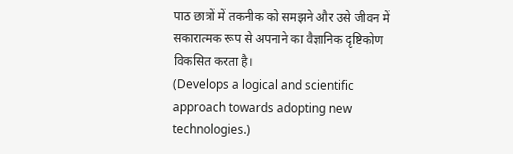पाठ छात्रों में तकनीक को समझने और उसे जीवन में सकारात्मक रूप से अपनाने का वैज्ञानिक दृष्टिकोण विकसित करता है।
(Develops a logical and scientific approach towards adopting new technologies.)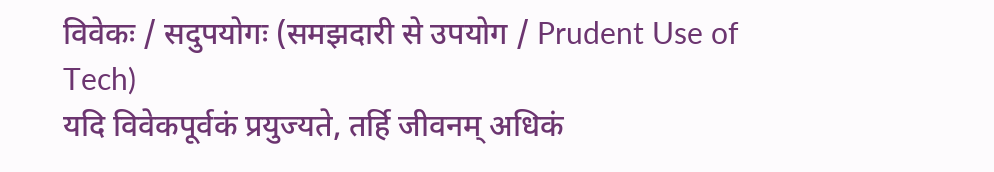विवेकः / सदुपयोगः (समझदारी से उपयोग / Prudent Use of Tech)
यदि विवेकपूर्वकं प्रयुज्यते, तर्हि जीवनम् अधिकं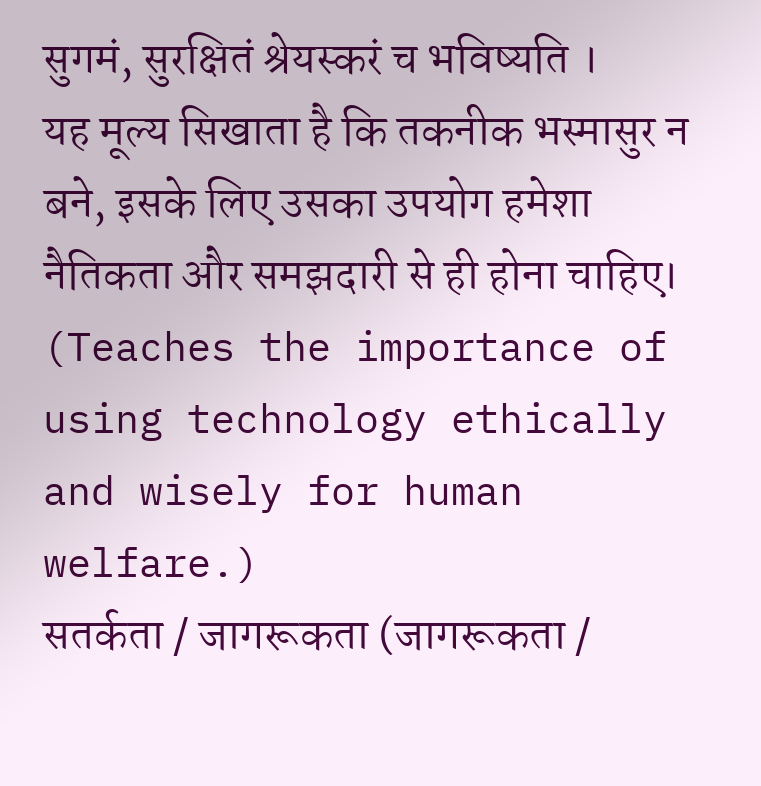सुगमं, सुरक्षितं श्रेयस्करं च भविष्यति ।
यह मूल्य सिखाता है कि तकनीक भस्मासुर न बने, इसके लिए उसका उपयोग हमेशा नैतिकता और समझदारी से ही होना चाहिए।
(Teaches the importance of using technology ethically and wisely for human welfare.)
सतर्कता / जागरूकता (जागरूकता /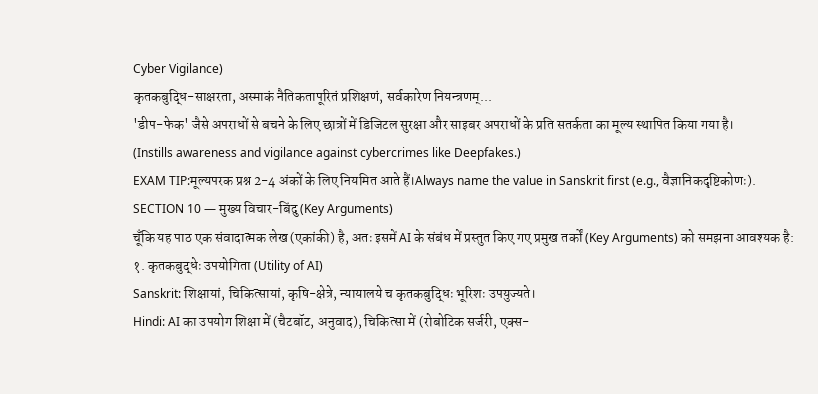Cyber Vigilance)
कृतकबुद्धि-साक्षरता, अस्माकं नैतिकतापूरितं प्रशिक्षणं, सर्वकारेण नियन्त्रणम्...
'डीप-फेक' जैसे अपराधों से बचने के लिए छात्रों में डिजिटल सुरक्षा और साइबर अपराधों के प्रति सतर्कता का मूल्य स्थापित किया गया है।
(Instills awareness and vigilance against cybercrimes like Deepfakes.)
EXAM TIP:मूल्यपरक प्रश्न 2-4 अंकों के लिए नियमित आते हैं।Always name the value in Sanskrit first (e.g., वैज्ञानिकदृष्टिकोणः).
SECTION 10 — मुख्य विचार-बिंदु (Key Arguments)
चूँकि यह पाठ एक संवादात्मक लेख (एकांकी) है, अतः इसमें AI के संबंध में प्रस्तुत किए गए प्रमुख तर्कों (Key Arguments) को समझना आवश्यक है:
१. कृतकबुद्धेः उपयोगिता (Utility of AI)
Sanskrit: शिक्षायां, चिकित्सायां, कृषि-क्षेत्रे, न्यायालये च कृतकबुद्धिः भूरिशः उपयुज्यते।
Hindi: AI का उपयोग शिक्षा में (चैटबॉट, अनुवाद), चिकित्सा में (रोबोटिक सर्जरी, एक्स-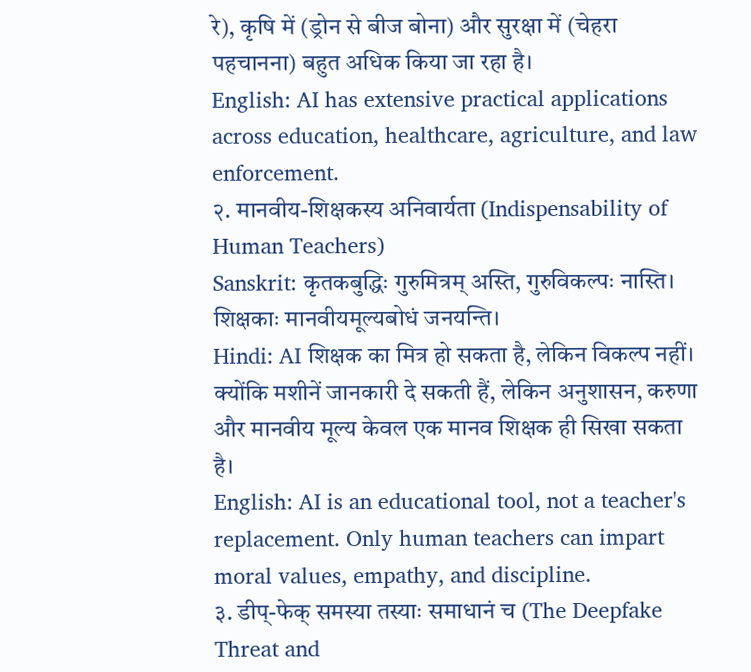रे), कृषि में (ड्रोन से बीज बोना) और सुरक्षा में (चेहरा पहचानना) बहुत अधिक किया जा रहा है।
English: AI has extensive practical applications across education, healthcare, agriculture, and law enforcement.
२. मानवीय-शिक्षकस्य अनिवार्यता (Indispensability of Human Teachers)
Sanskrit: कृतकबुद्धिः गुरुमित्रम् अस्ति, गुरुविकल्पः नास्ति। शिक्षकाः मानवीयमूल्यबोधं जनयन्ति।
Hindi: AI शिक्षक का मित्र हो सकता है, लेकिन विकल्प नहीं। क्योंकि मशीनें जानकारी दे सकती हैं, लेकिन अनुशासन, करुणा और मानवीय मूल्य केवल एक मानव शिक्षक ही सिखा सकता है।
English: AI is an educational tool, not a teacher's replacement. Only human teachers can impart moral values, empathy, and discipline.
३. डीप्-फेक् समस्या तस्याः समाधानं च (The Deepfake Threat and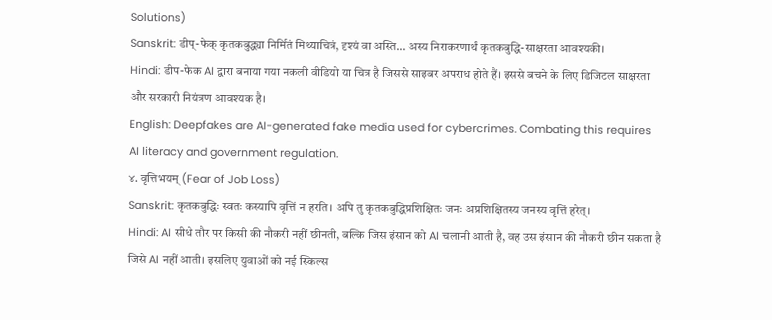Solutions)
Sanskrit: डीप्-फेक् कृतकबुद्ध्या निर्मितं मिथ्याचित्रं, दृश्यं वा अस्ति... अस्य निराकरणार्थं कृतकबुद्धि-साक्षरता आवश्यकी।
Hindi: डीप-फेक AI द्वारा बनाया गया नकली वीडियो या चित्र है जिससे साइबर अपराध होते हैं। इससे बचने के लिए डिजिटल साक्षरता और सरकारी नियंत्रण आवश्यक है।
English: Deepfakes are AI-generated fake media used for cybercrimes. Combating this requires AI literacy and government regulation.
४. वृत्तिभयम् (Fear of Job Loss)
Sanskrit: कृतकबुद्धिः स्वतः कस्यापि वृत्तिं न हरति। अपि तु कृतकबुद्धिप्रशिक्षितः जनः अप्रशिक्षितस्य जनस्य वृत्तिं हरेत्।
Hindi: AI सीधे तौर पर किसी की नौकरी नहीं छीनती, बल्कि जिस इंसान को AI चलानी आती है, वह उस इंसान की नौकरी छीन सकता है जिसे AI नहीं आती। इसलिए युवाओं को नई स्किल्स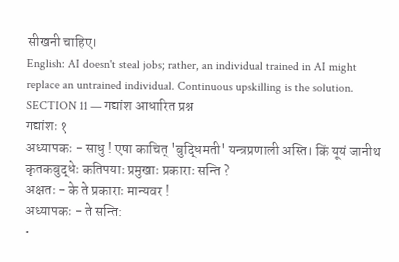सीखनी चाहिए।
English: AI doesn't steal jobs; rather, an individual trained in AI might replace an untrained individual. Continuous upskilling is the solution.
SECTION 11 — गद्यांश आधारित प्रश्न
गद्यांशः १
अध्यापकः - साधु ! एषा काचित् 'बुद्धिमती' यन्त्रप्रणाली अस्ति। किं यूयं जानीथ कृतकबुद्धेः कतिपयाः प्रमुखाः प्रकाराः सन्ति ?
अक्षतः - के ते प्रकाराः मान्यवर !
अध्यापकः - ते सन्ति:
•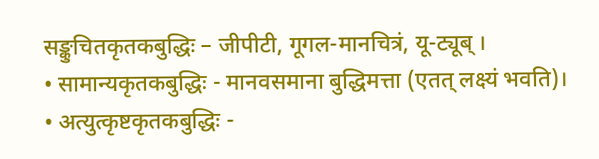सङ्कुचितकृतकबुद्धिः – जीपीटी, गूगल-मानचित्रं, यू-ट्यूब् ।
• सामान्यकृतकबुद्धिः - मानवसमाना बुद्धिमत्ता (एतत् लक्ष्यं भवति)।
• अत्युत्कृष्टकृतकबुद्धिः -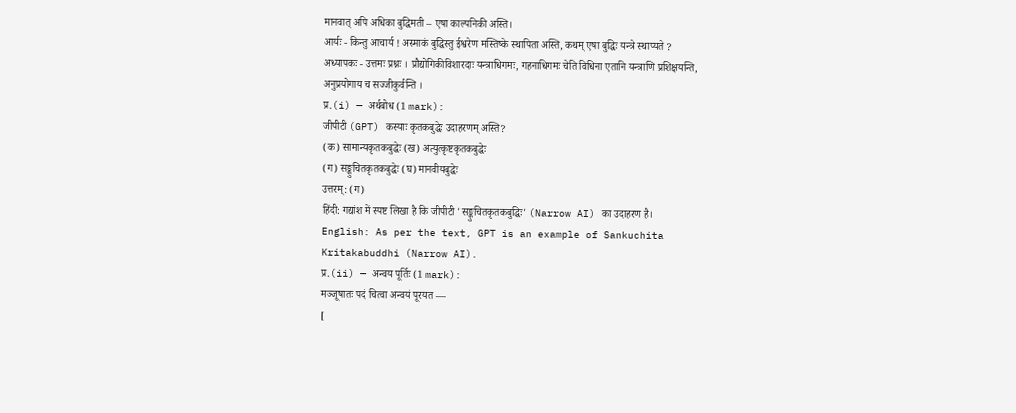मानवात् अपि अधिका बुद्धिमती – एषा काल्पनिकी अस्ति।
आर्यः - किन्तु आचार्य ! अस्माकं बुद्धिस्तु ईश्वरेण मस्तिष्के स्थापिता अस्ति, कथम् एषा बुद्धिः यन्त्रे स्थाप्यते ?
अध्यापकः - उत्तमः प्रश्नः । प्रौद्योगिकीविशारदाः यन्त्राधिगमः, गहनाधिगमः चेति विधिना एतानि यन्त्राणि प्रशिक्षयन्ति, अनुप्रयोगाय च सज्जीकुर्वन्ति ।
प्र.(i) — अर्थबोध (1 mark):
जीपीटी (GPT) कस्याः कृतकबुद्धेः उदाहरणम् अस्ति?
(क) सामान्यकृतकबुद्धेः (ख) अत्युत्कृष्टकृतकबुद्धेः
(ग) सङ्कुचितकृतकबुद्धेः (घ) मानवीयबुद्धेः
उत्तरम्: (ग)
हिंदी: गद्यांश में स्पष्ट लिखा है कि जीपीटी 'सङ्कुचितकृतकबुद्धिः' (Narrow AI) का उदाहरण है।
English: As per the text, GPT is an example of Sankuchita Kritakabuddhi (Narrow AI).
प्र.(ii) — अन्वय पूर्तिः (1 mark):
मञ्जूषातः पदं चित्वा अन्वयं पूरयत —
[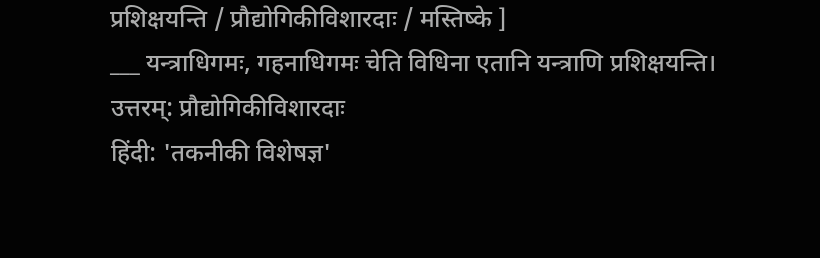प्रशिक्षयन्ति / प्रौद्योगिकीविशारदाः / मस्तिष्के ]
___ यन्त्राधिगमः, गहनाधिगमः चेति विधिना एतानि यन्त्राणि प्रशिक्षयन्ति।
उत्तरम्: प्रौद्योगिकीविशारदाः
हिंदी: 'तकनीकी विशेषज्ञ'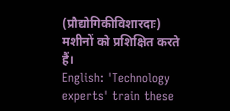(प्रौद्योगिकीविशारदाः) मशीनों को प्रशिक्षित करते हैं।
English: 'Technology experts' train these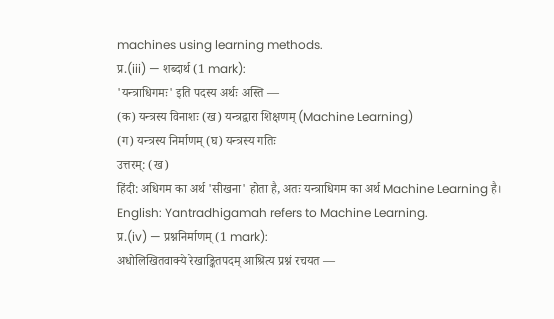machines using learning methods.
प्र.(iii) — शब्दार्थ (1 mark):
'यन्त्राधिगमः' इति पदस्य अर्थः अस्ति —
(क) यन्त्रस्य विनाशः (ख) यन्त्रद्वारा शिक्षणम् (Machine Learning)
(ग) यन्त्रस्य निर्माणम् (घ) यन्त्रस्य गतिः
उत्तरम्: (ख)
हिंदी: अधिगम का अर्थ 'सीखना' होता है, अतः यन्त्राधिगम का अर्थ Machine Learning है।
English: Yantradhigamah refers to Machine Learning.
प्र.(iv) — प्रश्ननिर्माणम् (1 mark):
अधोलिखितवाक्ये रेखाङ्कितपदम् आश्रित्य प्रश्नं रचयत —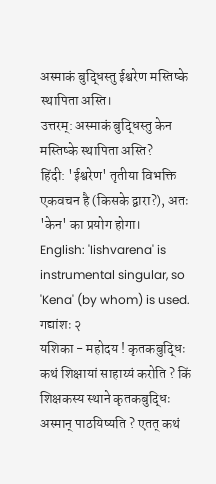अस्माकं बुद्धिस्तु ईश्वरेण मस्तिष्के स्थापिता अस्ति।
उत्तरम्: अस्माकं बुद्धिस्तु केन मस्तिष्के स्थापिता अस्ति?
हिंदी: 'ईश्वरेण' तृतीया विभक्ति एकवचन है (किसके द्वारा?), अतः 'केन' का प्रयोग होगा।
English: 'Iishvarena' is instrumental singular, so 'Kena' (by whom) is used.
गद्यांशः २
यशिका - महोदय ! कृतकबुद्धिः कथं शिक्षायां साहाय्यं करोति ? किं शिक्षकस्य स्थाने कृतकबुद्धिः अस्मान् पाठयिष्यति ? एतत् कथं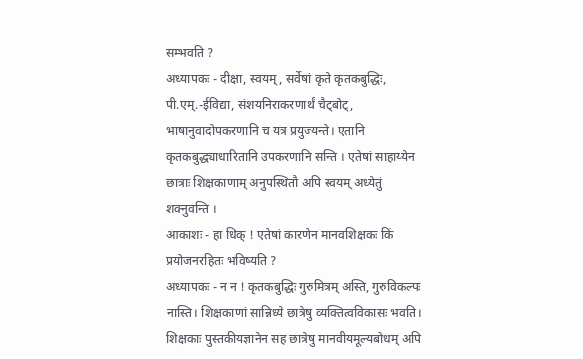सम्भवति ?
अध्यापकः - दीक्षा, स्वयम्, सर्वेषां कृते कृतकबुद्धिः, पी.एम्.-ईविद्या, संशयनिराकरणार्थं चैट्बोट्, भाषानुवादोपकरणानि च यत्र प्रयुज्यन्ते। एतानि कृतकबुद्ध्याधारितानि उपकरणानि सन्ति । एतेषां साहाय्येन छात्राः शिक्षकाणाम् अनुपस्थितौ अपि स्वयम् अध्येतुं शक्नुवन्ति ।
आकाशः - हा धिक् ! एतेषां कारणेन मानवशिक्षकः किं प्रयोजनरहितः भविष्यति ?
अध्यापकः - न न ! कृतकबुद्धिः गुरुमित्रम् अस्ति, गुरुविकल्पः नास्ति। शिक्षकाणां सान्निध्ये छात्रेषु व्यक्तित्वविकासः भवति। शिक्षकाः पुस्तकीयज्ञानेन सह छात्रेषु मानवीयमूल्यबोधम् अपि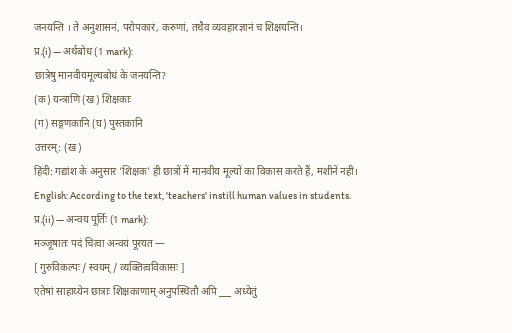जनयन्ति । ते अनुशासनं, परोपकारं, करुणां, तथैव व्यवहारज्ञानं च शिक्षयन्ति।
प्र.(i) — अर्थबोध (1 mark):
छात्रेषु मानवीयमूल्यबोधं के जनयन्ति?
(क) यन्त्राणि (ख) शिक्षकाः
(ग) सङ्गणकानि (घ) पुस्तकानि
उत्तरम्: (ख)
हिंदी: गद्यांश के अनुसार 'शिक्षक' ही छात्रों में मानवीय मूल्यों का विकास करते हैं, मशीनें नहीं।
English: According to the text, 'teachers' instill human values in students.
प्र.(ii) — अन्वय पूर्तिः (1 mark):
मञ्जूषातः पदं चित्वा अन्वयं पूरयत —
[ गुरुविकल्पः / स्वयम् / व्यक्तित्वविकासः ]
एतेषां साहाय्येन छात्राः शिक्षकाणाम् अनुपस्थितौ अपि ___ अध्येतुं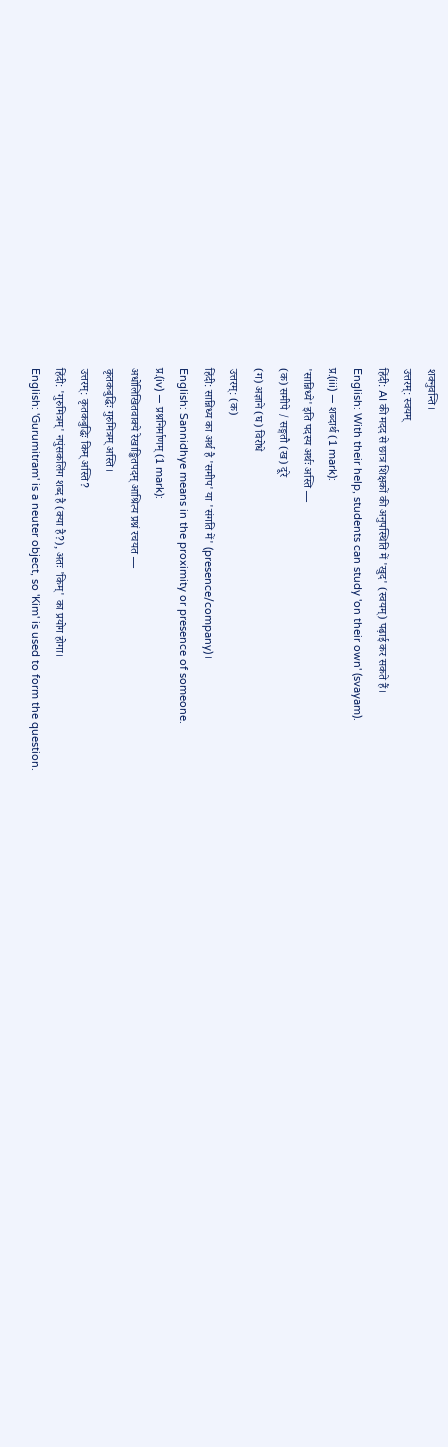शक्नुवन्ति।
उत्तरम्: स्वयम्
हिंदी: AI की मदद से छात्र शिक्षकों की अनुपस्थिति में 'खुद' (स्वयम्) पढ़ाई कर सकते हैं।
English: With their help, students can study 'on their own' (svayam).
प्र.(iii) — शब्दार्थ (1 mark):
'सान्निध्ये' इति पदस्य अर्थः अस्ति —
(क) समीपे / सङ्गतौ (ख) दूरे
(ग) अज्ञाने (घ) विरोधे
उत्तरम्: (क)
हिंदी: सान्निध्य का अर्थ है 'समीप' या 'संगति में' (presence/company)।
English: Sannidhye means in the proximity or presence of someone.
प्र.(iv) — प्रश्ननिर्माणम् (1 mark):
अधोलिखितवाक्ये रेखाङ्कितपदम् आश्रित्य प्रश्नं रचयत —
कृतकबुद्धिः गुरुमित्रम् अस्ति।
उत्तरम्: कृतकबुद्धिः किम् अस्ति?
हिंदी: 'गुरुमित्रम्' नपुंसकलिंग शब्द है (क्या है?), अतः 'किम्' का प्रयोग होगा।
English: 'Gurumitram' is a neuter object, so 'Kim' is used to form the question.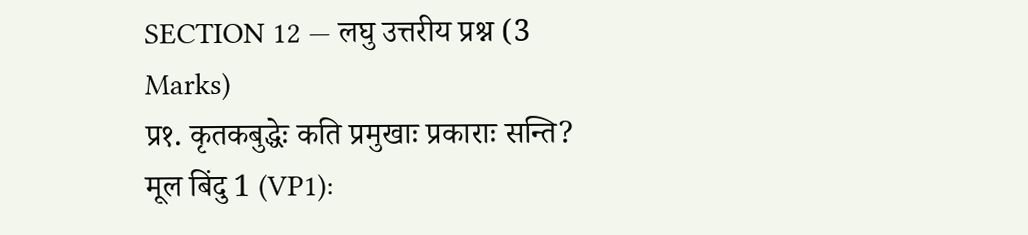SECTION 12 — लघु उत्तरीय प्रश्न (3 Marks)
प्र१. कृतकबुद्धेः कति प्रमुखाः प्रकाराः सन्ति?
मूल बिंदु 1 (VP1):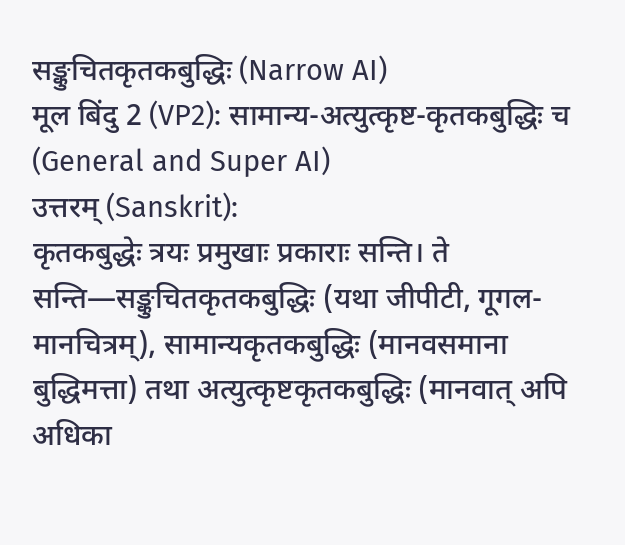सङ्कुचितकृतकबुद्धिः (Narrow AI)
मूल बिंदु 2 (VP2): सामान्य-अत्युत्कृष्ट-कृतकबुद्धिः च (General and Super AI)
उत्तरम् (Sanskrit):
कृतकबुद्धेः त्रयः प्रमुखाः प्रकाराः सन्ति। ते सन्ति—सङ्कुचितकृतकबुद्धिः (यथा जीपीटी, गूगल-मानचित्रम्), सामान्यकृतकबुद्धिः (मानवसमाना बुद्धिमत्ता) तथा अत्युत्कृष्टकृतकबुद्धिः (मानवात् अपि अधिका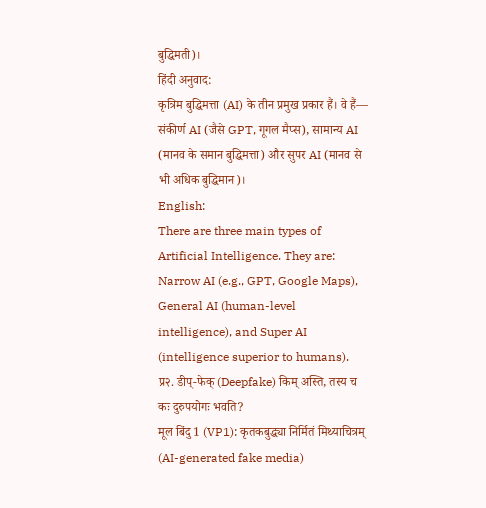बुद्धिमती)।
हिंदी अनुवाद:
कृत्रिम बुद्धिमत्ता (AI) के तीन प्रमुख प्रकार हैं। वे हैं— संकीर्ण AI (जैसे GPT, गूगल मैप्स), सामान्य AI (मानव के समान बुद्धिमत्ता) और सुपर AI (मानव से भी अधिक बुद्धिमान)।
English:
There are three main types of Artificial Intelligence. They are: Narrow AI (e.g., GPT, Google Maps), General AI (human-level intelligence), and Super AI (intelligence superior to humans).
प्र२. डीप्-फेक् (Deepfake) किम् अस्ति, तस्य च कः दुरुपयोगः भवति?
मूल बिंदु 1 (VP1): कृतकबुद्ध्या निर्मितं मिथ्याचित्रम् (AI-generated fake media)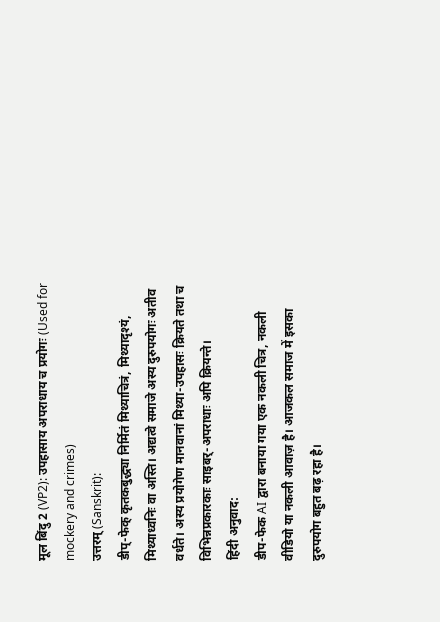मूल बिंदु 2 (VP2): उपहासाय अपराधाय च प्रयोगः (Used for mockery and crimes)
उत्तरम् (Sanskrit):
डीप्-फेक् कृतकबुद्ध्या निर्मितं मिथ्याचित्रं, मिथ्यादृश्यं, मिथ्याध्वनिः वा अस्ति। अद्यत्वे समाजे अस्य दुरुपयोगः अतीव वर्धते। अस्य प्रयोगेण मानवानां मिथ्या-उपहासः क्रियते तथा च विभिन्नप्रकारकाः साइबर्-अपराधाः अपि क्रियन्ते।
हिंदी अनुवाद:
डीप-फेक AI द्वारा बनाया गया एक नकली चित्र, नकली वीडियो या नकली आवाज़ है। आजकल समाज में इसका दुरुपयोग बहुत बढ़ रहा है।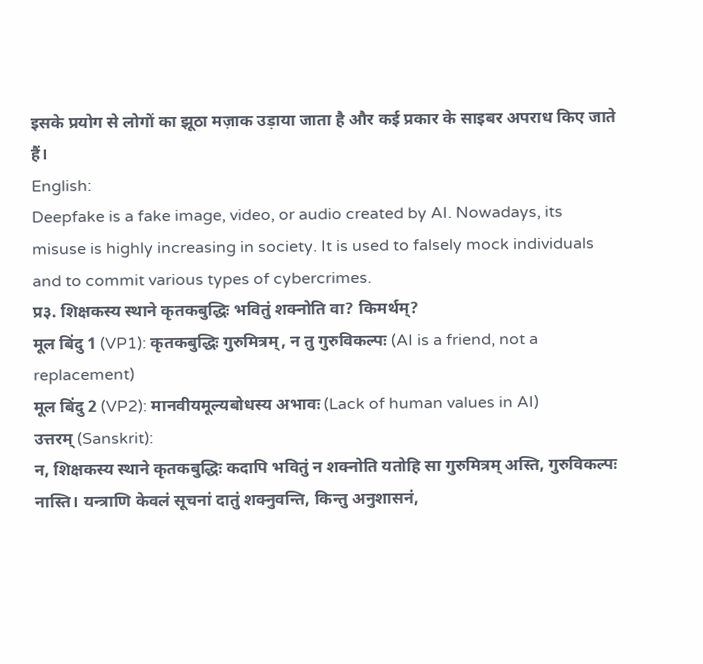इसके प्रयोग से लोगों का झूठा मज़ाक उड़ाया जाता है और कई प्रकार के साइबर अपराध किए जाते हैं।
English:
Deepfake is a fake image, video, or audio created by AI. Nowadays, its misuse is highly increasing in society. It is used to falsely mock individuals and to commit various types of cybercrimes.
प्र३. शिक्षकस्य स्थाने कृतकबुद्धिः भवितुं शक्नोति वा? किमर्थम्?
मूल बिंदु 1 (VP1): कृतकबुद्धिः गुरुमित्रम्, न तु गुरुविकल्पः (AI is a friend, not a replacement)
मूल बिंदु 2 (VP2): मानवीयमूल्यबोधस्य अभावः (Lack of human values in AI)
उत्तरम् (Sanskrit):
न, शिक्षकस्य स्थाने कृतकबुद्धिः कदापि भवितुं न शक्नोति यतोहि सा गुरुमित्रम् अस्ति, गुरुविकल्पः नास्ति। यन्त्राणि केवलं सूचनां दातुं शक्नुवन्ति, किन्तु अनुशासनं,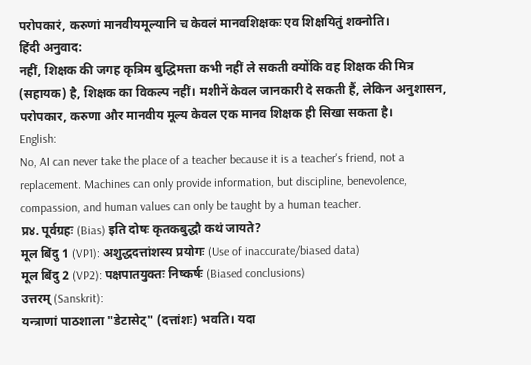परोपकारं, करुणां मानवीयमूल्यानि च केवलं मानवशिक्षकः एव शिक्षयितुं शक्नोति।
हिंदी अनुवाद:
नहीं, शिक्षक की जगह कृत्रिम बुद्धिमत्ता कभी नहीं ले सकती क्योंकि वह शिक्षक की मित्र (सहायक) है, शिक्षक का विकल्प नहीं। मशीनें केवल जानकारी दे सकती हैं, लेकिन अनुशासन, परोपकार, करुणा और मानवीय मूल्य केवल एक मानव शिक्षक ही सिखा सकता है।
English:
No, AI can never take the place of a teacher because it is a teacher's friend, not a replacement. Machines can only provide information, but discipline, benevolence, compassion, and human values can only be taught by a human teacher.
प्र४. पूर्वग्रहः (Bias) इति दोषः कृतकबुद्धौ कथं जायते?
मूल बिंदु 1 (VP1): अशुद्धदत्तांशस्य प्रयोगः (Use of inaccurate/biased data)
मूल बिंदु 2 (VP2): पक्षपातयुक्तः निष्कर्षः (Biased conclusions)
उत्तरम् (Sanskrit):
यन्त्राणां पाठशाला "डेटासेट्" (दत्तांशः) भवति। यदा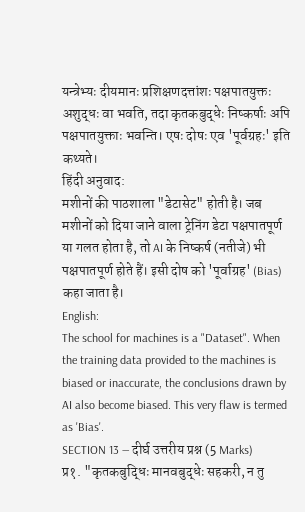यन्त्रेभ्यः दीयमानः प्रशिक्षणदत्तांशः पक्षपातयुक्तः अशुद्धः वा भवति, तदा कृतकबुद्धेः निष्कर्षाः अपि पक्षपातयुक्ताः भवन्ति। एषः दोषः एव 'पूर्वग्रहः' इति कथ्यते।
हिंदी अनुवाद:
मशीनों की पाठशाला "डेटासेट" होती है। जब मशीनों को दिया जाने वाला ट्रेनिंग डेटा पक्षपातपूर्ण या गलत होता है, तो AI के निष्कर्ष (नतीजे) भी पक्षपातपूर्ण होते हैं। इसी दोष को 'पूर्वाग्रह' (Bias) कहा जाता है।
English:
The school for machines is a "Dataset". When the training data provided to the machines is biased or inaccurate, the conclusions drawn by AI also become biased. This very flaw is termed as 'Bias'.
SECTION 13 — दीर्घ उत्तरीय प्रश्न (5 Marks)
प्र१. "कृतकबुद्धिः मानवबुद्धेः सहकरी, न तु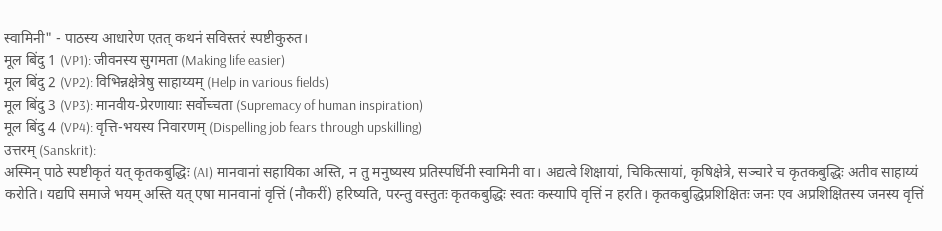स्वामिनी" - पाठस्य आधारेण एतत् कथनं सविस्तरं स्पष्टीकुरुत।
मूल बिंदु 1 (VP1): जीवनस्य सुगमता (Making life easier)
मूल बिंदु 2 (VP2): विभिन्नक्षेत्रेषु साहाय्यम् (Help in various fields)
मूल बिंदु 3 (VP3): मानवीय-प्रेरणायाः सर्वोच्चता (Supremacy of human inspiration)
मूल बिंदु 4 (VP4): वृत्ति-भयस्य निवारणम् (Dispelling job fears through upskilling)
उत्तरम् (Sanskrit):
अस्मिन् पाठे स्पष्टीकृतं यत् कृतकबुद्धिः (AI) मानवानां सहायिका अस्ति, न तु मनुष्यस्य प्रतिस्पर्धिनी स्वामिनी वा। अद्यत्वे शिक्षायां, चिकित्सायां, कृषिक्षेत्रे, सञ्चारे च कृतकबुद्धिः अतीव साहाय्यं करोति। यद्यपि समाजे भयम् अस्ति यत् एषा मानवानां वृत्तिं (नौकरीं) हरिष्यति, परन्तु वस्तुतः कृतकबुद्धिः स्वतः कस्यापि वृत्तिं न हरति। कृतकबुद्धिप्रशिक्षितः जनः एव अप्रशिक्षितस्य जनस्य वृत्तिं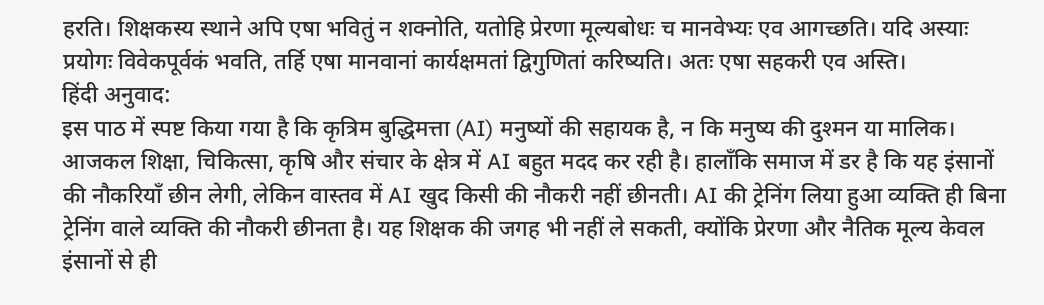हरति। शिक्षकस्य स्थाने अपि एषा भवितुं न शक्नोति, यतोहि प्रेरणा मूल्यबोधः च मानवेभ्यः एव आगच्छति। यदि अस्याः प्रयोगः विवेकपूर्वकं भवति, तर्हि एषा मानवानां कार्यक्षमतां द्विगुणितां करिष्यति। अतः एषा सहकरी एव अस्ति।
हिंदी अनुवाद:
इस पाठ में स्पष्ट किया गया है कि कृत्रिम बुद्धिमत्ता (AI) मनुष्यों की सहायक है, न कि मनुष्य की दुश्मन या मालिक। आजकल शिक्षा, चिकित्सा, कृषि और संचार के क्षेत्र में AI बहुत मदद कर रही है। हालाँकि समाज में डर है कि यह इंसानों की नौकरियाँ छीन लेगी, लेकिन वास्तव में AI खुद किसी की नौकरी नहीं छीनती। AI की ट्रेनिंग लिया हुआ व्यक्ति ही बिना ट्रेनिंग वाले व्यक्ति की नौकरी छीनता है। यह शिक्षक की जगह भी नहीं ले सकती, क्योंकि प्रेरणा और नैतिक मूल्य केवल इंसानों से ही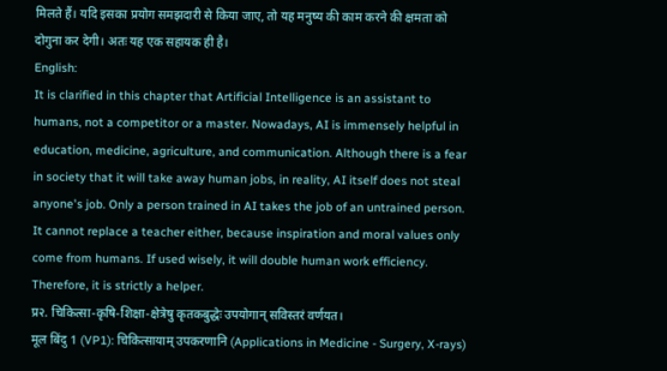मिलते हैं। यदि इसका प्रयोग समझदारी से किया जाए, तो यह मनुष्य की काम करने की क्षमता को दोगुना कर देगी। अतः यह एक सहायक ही है।
English:
It is clarified in this chapter that Artificial Intelligence is an assistant to humans, not a competitor or a master. Nowadays, AI is immensely helpful in education, medicine, agriculture, and communication. Although there is a fear in society that it will take away human jobs, in reality, AI itself does not steal anyone's job. Only a person trained in AI takes the job of an untrained person. It cannot replace a teacher either, because inspiration and moral values only come from humans. If used wisely, it will double human work efficiency. Therefore, it is strictly a helper.
प्र२. चिकित्सा-कृषि-शिक्षा-क्षेत्रेषु कृतकबुद्धेः उपयोगान् सविस्तरं वर्णयत।
मूल बिंदु 1 (VP1): चिकित्सायाम् उपकरणानि (Applications in Medicine - Surgery, X-rays)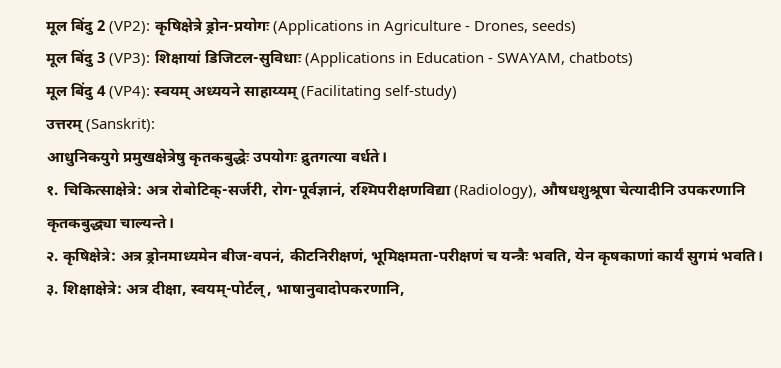मूल बिंदु 2 (VP2): कृषिक्षेत्रे ड्रोन-प्रयोगः (Applications in Agriculture - Drones, seeds)
मूल बिंदु 3 (VP3): शिक्षायां डिजिटल-सुविधाः (Applications in Education - SWAYAM, chatbots)
मूल बिंदु 4 (VP4): स्वयम् अध्ययने साहाय्यम् (Facilitating self-study)
उत्तरम् (Sanskrit):
आधुनिकयुगे प्रमुखक्षेत्रेषु कृतकबुद्धेः उपयोगः द्रुतगत्या वर्धते।
१. चिकित्साक्षेत्रे: अत्र रोबोटिक्-सर्जरी, रोग-पूर्वज्ञानं, रश्मिपरीक्षणविद्या (Radiology), औषधशुश्रूषा चेत्यादीनि उपकरणानि कृतकबुद्ध्या चाल्यन्ते।
२. कृषिक्षेत्रे: अत्र ड्रोनमाध्यमेन बीज-वपनं, कीटनिरीक्षणं, भूमिक्षमता-परीक्षणं च यन्त्रैः भवति, येन कृषकाणां कार्यं सुगमं भवति।
३. शिक्षाक्षेत्रे: अत्र दीक्षा, स्वयम्-पोर्टल्, भाषानुवादोपकरणानि,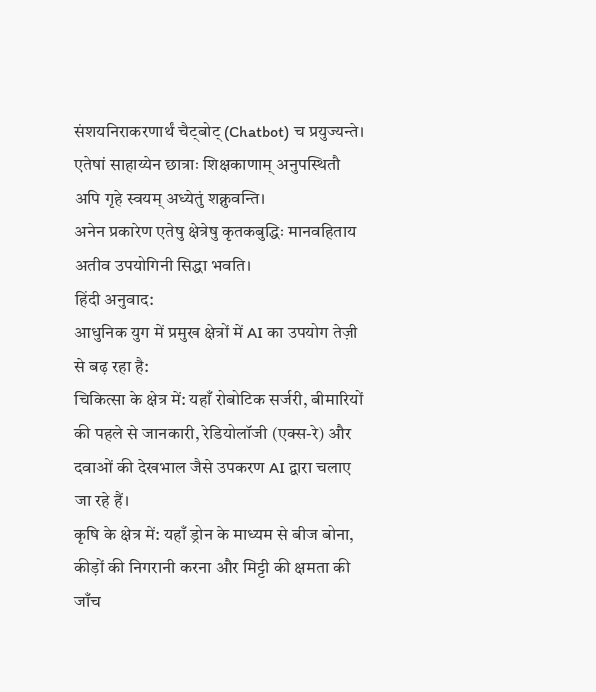संशयनिराकरणार्थं चैट्बोट् (Chatbot) च प्रयुज्यन्ते। एतेषां साहाय्येन छात्राः शिक्षकाणाम् अनुपस्थितौ अपि गृहे स्वयम् अध्येतुं शक्नुवन्ति।
अनेन प्रकारेण एतेषु क्षेत्रेषु कृतकबुद्धिः मानवहिताय अतीव उपयोगिनी सिद्धा भवति।
हिंदी अनुवाद:
आधुनिक युग में प्रमुख क्षेत्रों में AI का उपयोग तेज़ी से बढ़ रहा है:
चिकित्सा के क्षेत्र में: यहाँ रोबोटिक सर्जरी, बीमारियों की पहले से जानकारी, रेडियोलॉजी (एक्स-रे) और दवाओं की देखभाल जैसे उपकरण AI द्वारा चलाए जा रहे हैं।
कृषि के क्षेत्र में: यहाँ ड्रोन के माध्यम से बीज बोना, कीड़ों की निगरानी करना और मिट्टी की क्षमता की जाँच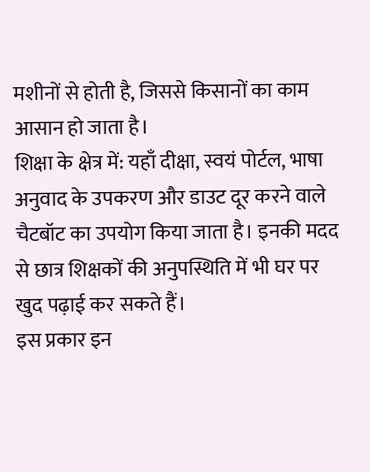मशीनों से होती है, जिससे किसानों का काम आसान हो जाता है।
शिक्षा के क्षेत्र में: यहाँ दीक्षा, स्वयं पोर्टल, भाषा अनुवाद के उपकरण और डाउट दूर करने वाले चैटबॉट का उपयोग किया जाता है। इनकी मदद से छात्र शिक्षकों की अनुपस्थिति में भी घर पर खुद पढ़ाई कर सकते हैं।
इस प्रकार इन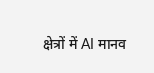क्षेत्रों में AI मानव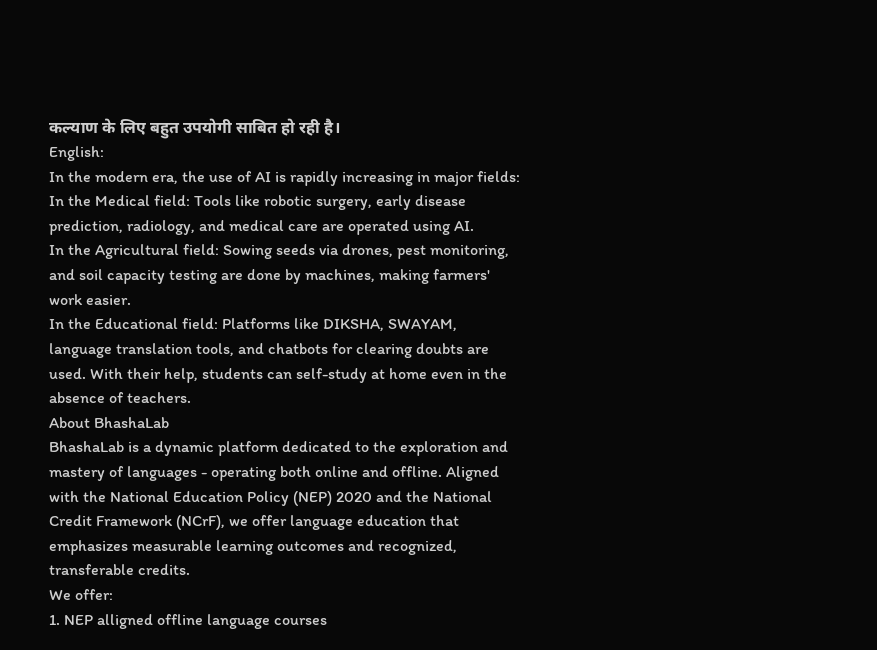कल्याण के लिए बहुत उपयोगी साबित हो रही है।
English:
In the modern era, the use of AI is rapidly increasing in major fields:
In the Medical field: Tools like robotic surgery, early disease prediction, radiology, and medical care are operated using AI.
In the Agricultural field: Sowing seeds via drones, pest monitoring, and soil capacity testing are done by machines, making farmers' work easier.
In the Educational field: Platforms like DIKSHA, SWAYAM, language translation tools, and chatbots for clearing doubts are used. With their help, students can self-study at home even in the absence of teachers.
About BhashaLab
BhashaLab is a dynamic platform dedicated to the exploration and mastery of languages - operating both online and offline. Aligned with the National Education Policy (NEP) 2020 and the National Credit Framework (NCrF), we offer language education that emphasizes measurable learning outcomes and recognized, transferable credits.
We offer:
1. NEP alligned offline language courses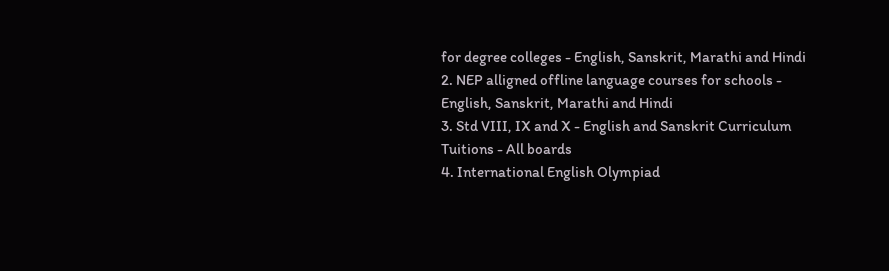for degree colleges - English, Sanskrit, Marathi and Hindi
2. NEP alligned offline language courses for schools - English, Sanskrit, Marathi and Hindi
3. Std VIII, IX and X - English and Sanskrit Curriculum Tuitions - All boards
4. International English Olympiad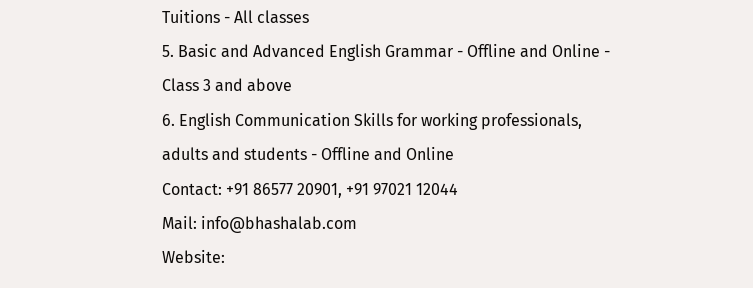Tuitions - All classes
5. Basic and Advanced English Grammar - Offline and Online - Class 3 and above
6. English Communication Skills for working professionals, adults and students - Offline and Online
Contact: +91 86577 20901, +91 97021 12044
Mail: info@bhashalab.com
Website: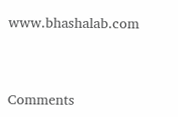www.bhashalab.com




Comments